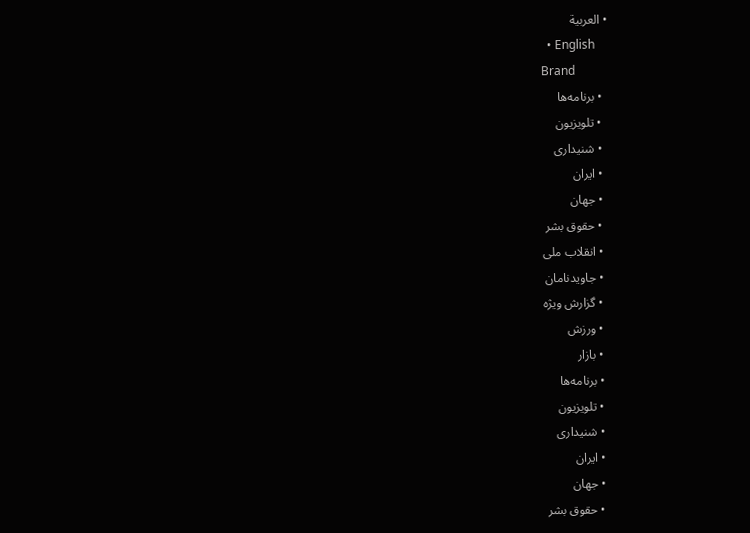• العربية
  • English
Brand
  • برنامه‌ها
  • تلویزیون
  • شنیداری
  • ایران
  • جهان
  • حقوق بشر
  • انقلاب ملی
  • جاویدنامان
  • گزارش ویژه
  • ورزش
  • بازار
  • برنامه‌ها
  • تلویزیون
  • شنیداری
  • ایران
  • جهان
  • حقوق بشر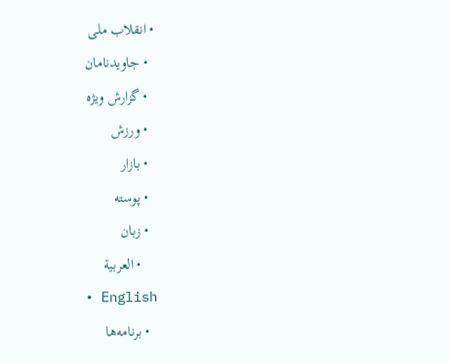• انقلاب ملی
  • جاویدنامان
  • گزارش ویژه
  • ورزش
  • بازار
  • پوسته
  • زبان
    • العربية
    • English
  • برنامه‌ها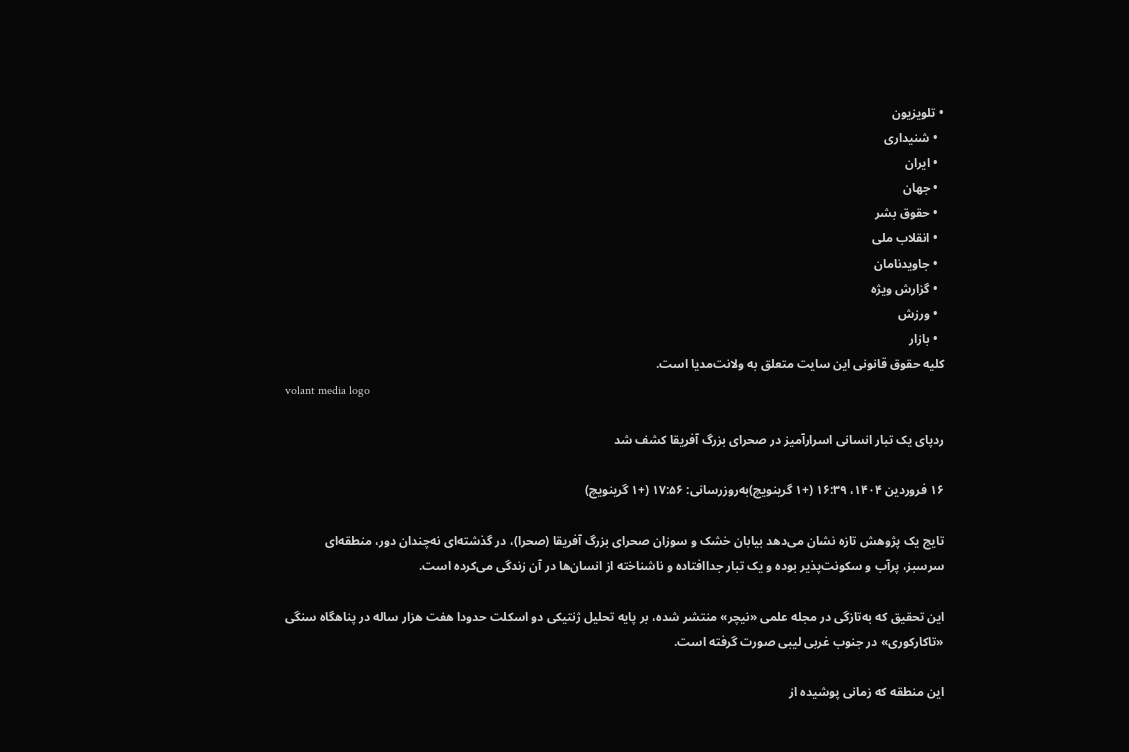• تلویزیون
  • شنیداری
  • ایران
  • جهان
  • حقوق بشر
  • انقلاب ملی
  • جاویدنامان
  • گزارش ویژه
  • ورزش
  • بازار
کلیه حقوق قانونی این سایت متعلق به ولانت‌مدیا است.
volant media logo

ردپای یک تبار انسانی اسرارآمیز در صحرای بزرگ آفریقا کشف شد

۱۶ فروردین ۱۴۰۴، ۱۶:۳۹ (+۱ گرینویچ)به‌روزرسانی: ۱۷:۵۶ (+۱ گرینویچ)

تایج یک پژوهش تازه نشان می‌دهد بیابان خشک و سوزان صحرای بزرگ آفریقا (صحرا)، در گذشته‌ای نه‌چندان دور، منطقه‌ای سرسبز، پرآب و سکونت‌پذیر بوده و یک تبار جداافتاده و ناشناخته از انسان‌ها در آن زندگی می‌کرده است.

این تحقیق که به‌تازگی در مجله علمی «نیچر» منتشر شده، بر پایه‌ تحلیل ژنتیکی دو اسکلت حدودا هفت هزار ساله در پناهگاه سنگی «تاکارکوری» در جنوب‌ غربی لیبی صورت گرفته است.

این منطقه‌ که زمانی پوشیده از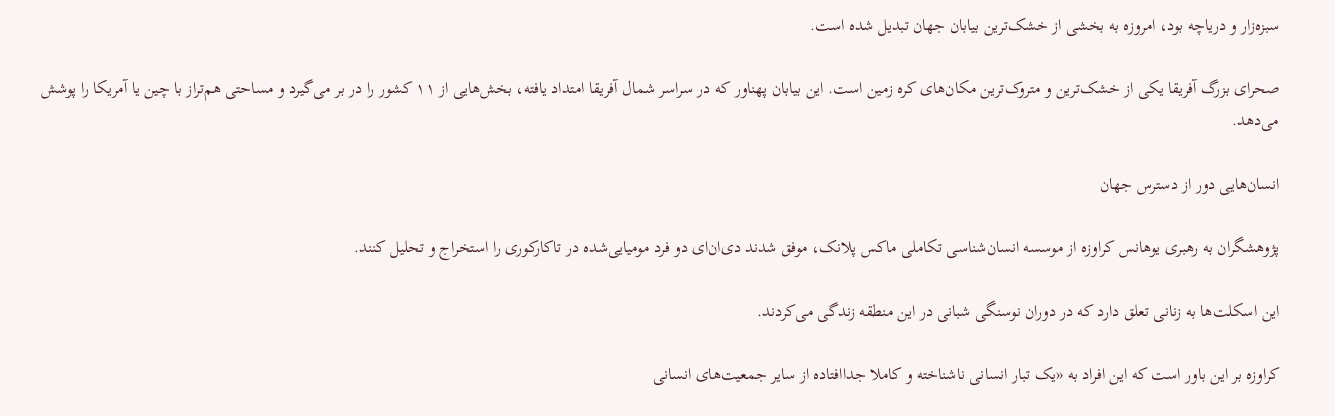سبزه‌زار و دریاچه بود، امروزه به بخشی از خشک‌ترین بیابان جهان تبدیل شده است.

صحرای بزرگ آفریقا یکی از خشک‌ترین و متروک‌ترین مکان‌های کره زمین است. این بیابان پهناور که در سراسر شمال آفریقا امتداد یافته، بخش‌هایی از ۱۱ کشور را در بر می‌گیرد و مساحتی هم‌تراز با چین یا آمریکا را پوشش می‌دهد.

انسان‌هایی دور از دسترس جهان

پژوهشگران به رهبری یوهانس کراوزه از موسسه انسان‌شناسی تکاملی ماکس پلانک، موفق شدند دی‌ان‌ای دو فرد مومیایی‌شده در تاکارکوری را استخراج و تحلیل کنند.

این اسکلت‌ها به زنانی تعلق دارد که در دوران نوسنگی شبانی در این منطقه زندگی می‌کردند.

کراوزه بر این باور است که این افراد به «یک تبار انسانی ناشناخته و کاملا جداافتاده از سایر جمعیت‌های انسانی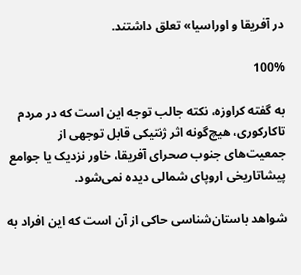در آفریقا و اوراسیا» تعلق داشتند.

100%

به گفته کراوزه، نکته جالب توجه این است که در مردم تاکارکوری، هیچ‌گونه اثر ژنتیکی قابل توجهی از جمعیت‌های جنوب صحرای آفریقا، خاور نزدیک یا جوامع پیشاتاریخی اروپای شمالی دیده نمی‌شود.

شواهد باستان‌شناسی حاکی از آن است که این افراد به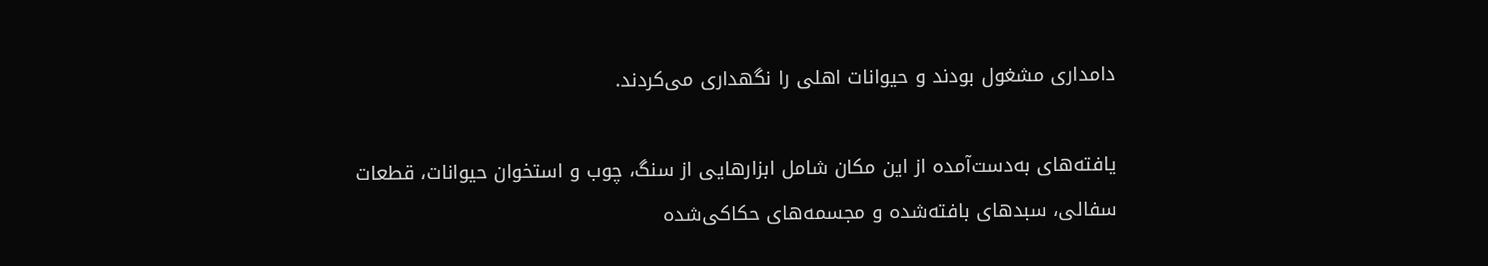دامداری مشغول بودند و حیوانات اهلی را نگهداری می‌کردند.

یافته‌های به‌دست‌آمده از این مکان شامل ابزارهایی از سنگ، چوب و استخوان حیوانات، قطعات سفالی، سبدهای بافته‌شده و مجسمه‌های حکاکی‌شده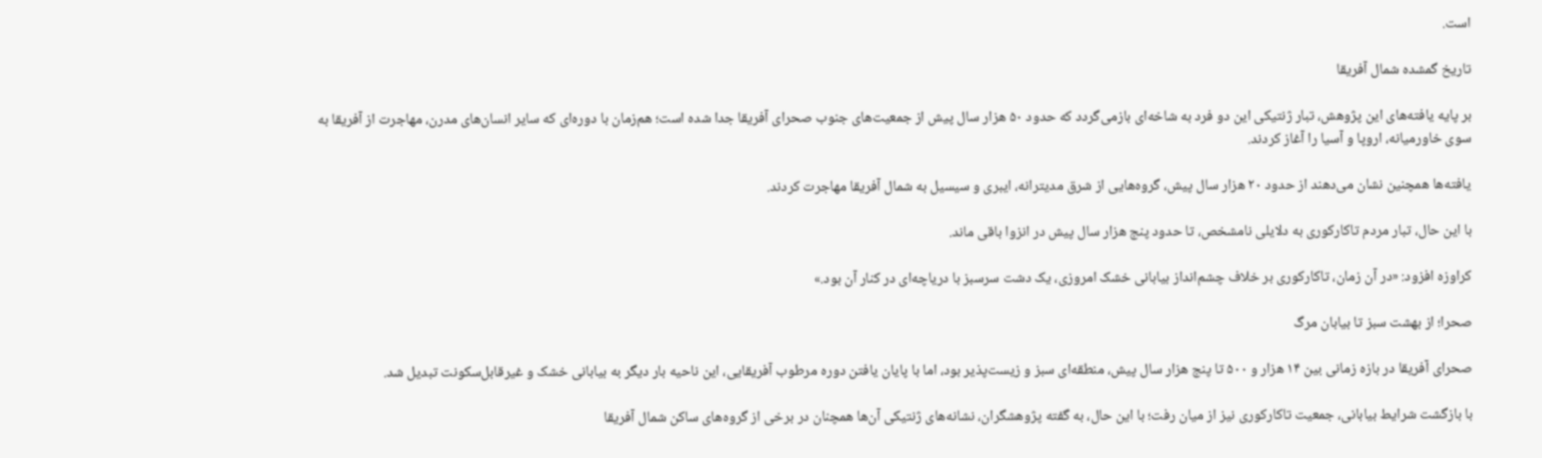است.

تاریخ گمشده‌ شمال آفریقا

بر پایه یافته‌های این پژوهش، تبار ژنتیکی این دو فرد به شاخه‌ای بازمی‌گردد که حدود ۵۰ هزار سال پیش از جمعیت‌های جنوب صحرای آفریقا جدا شده است؛ هم‌زمان با دوره‌ای که سایر انسان‌های مدرن، مهاجرت از آفریقا به سوی خاورمیانه، اروپا و آسیا را آغاز کردند.

یافته‌ها همچنین نشان می‌دهند از حدود ۲۰ هزار سال پیش، گروه‌هایی از شرق مدیترانه، ایبری و سیسیل به شمال آفریقا مهاجرت کردند.

با این حال، تبار مردم تاکارکوری به دلایلی نامشخص، تا حدود پنج هزار سال پیش در انزوا باقی ماند.

کراوزه افزود: «در آن زمان، تاکارکوری بر خلاف چشم‌انداز بیابانی خشک امروزی، یک دشت سرسبز با دریاچه‌ای در کنار آن بود.»

صحرا؛ از بهشت سبز تا بیابان مرگ

صحرای آفریقا در بازه زمانی بین ۱۴ هزار و ۵۰۰ تا پنج هزار سال پیش، منطقه‌ای سبز و زیست‌پذیر بود، اما با پایان یافتن دوره مرطوب آفریقایی، این ناحیه بار دیگر به بیابانی خشک و غیرقابل‌سکونت تبدیل شد.

با بازگشت شرایط بیابانی، جمعیت تاکارکوری نیز از میان رفت؛ با این حال، به گفته پژوهشگران، نشانه‌های ژنتیکی آن‌ها همچنان در برخی از گروه‌های ساکن شمال آفریقا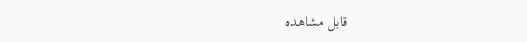قابل مشاهده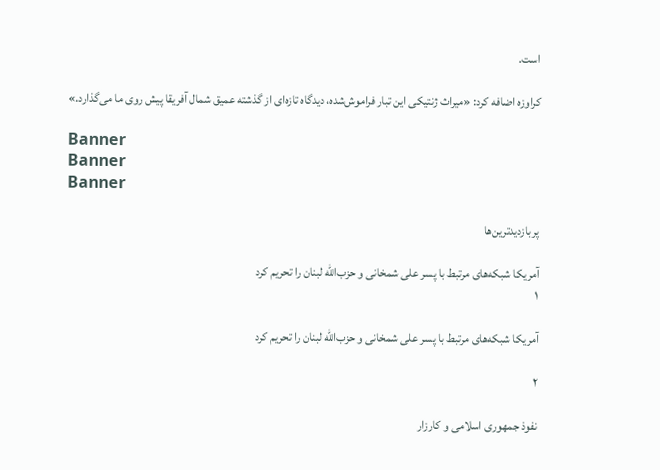است.

کراوزه اضافه کرد: «میراث ژنتیکی این تبار فراموش‌شده، دیدگاه تازه‌ای از گذشته عمیق شمال آفریقا پیش روی ما می‌گذارد.»

Banner
Banner
Banner

پربازدیدترین‌ها

آمریکا شبکه‌های مرتبط با پسر علی شمخانی و حزب‌الله لبنان را تحریم کرد
۱

آمریکا شبکه‌های مرتبط با پسر علی شمخانی و حزب‌الله لبنان را تحریم کرد

۲

نفوذ جمهوری اسلامی و کارزار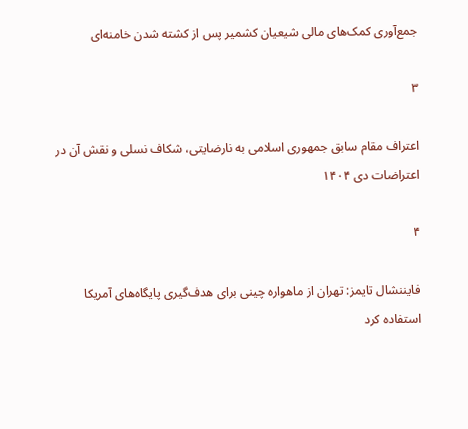جمع‌آوری کمک‌های مالی شیعیان کشمیر پس از کشته شدن خامنه‌ای

۳

اعتراف مقام سابق جمهوری اسلامی به نارضایتی، شکاف نسلی و نقش آن در اعتراضات دی ۱۴۰۴

۴

فایننشال تایمز: تهران از ماهواره چینی برای هدف‌گیری پایگاه‌های آمریکا استفاده کرد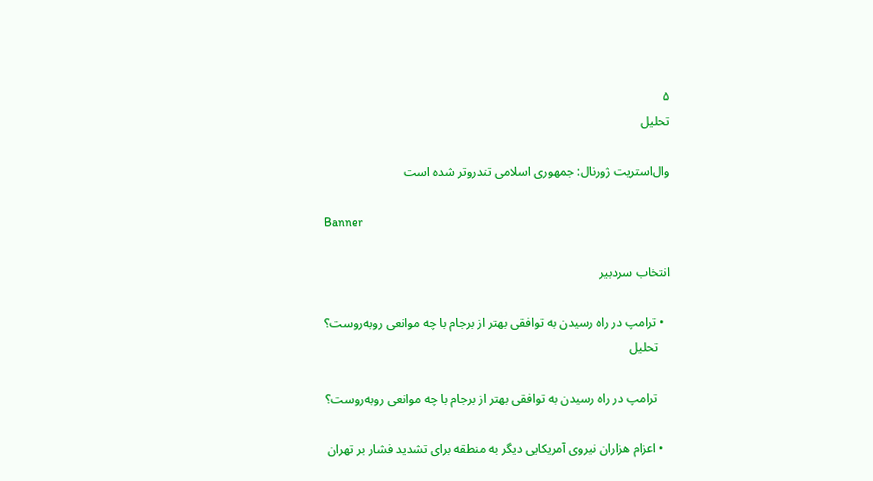۵
تحلیل

وال‌استریت ژورنال: جمهوری اسلامی تندروتر شده است

Banner

انتخاب سردبیر

  • ترامپ در راه رسیدن به توافقی بهتر از برجام با چه موانعی روبه‌روست؟
    تحلیل

    ترامپ در راه رسیدن به توافقی بهتر از برجام با چه موانعی روبه‌روست؟

  • اعزام هزاران نیروی آمریکایی دیگر به منطقه برای تشدید فشار بر تهران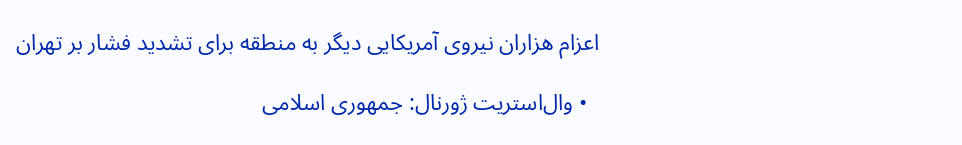اعزام هزاران نیروی آمریکایی دیگر به منطقه برای تشدید فشار بر تهران

  • وال‌استریت ژورنال: جمهوری اسلامی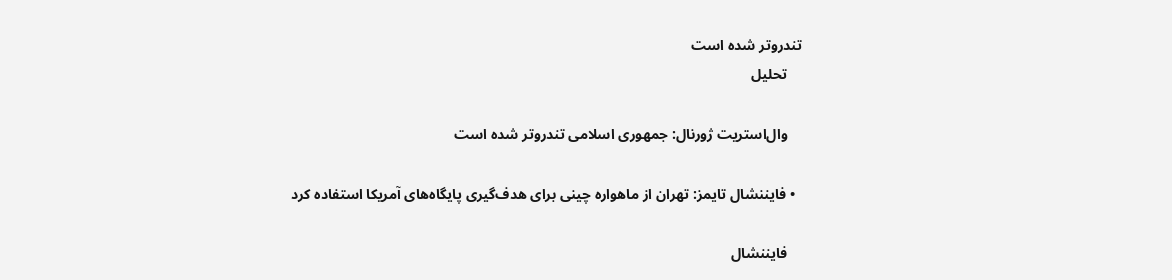تندروتر شده است
    تحلیل

    وال‌استریت ژورنال: جمهوری اسلامی تندروتر شده است

  • فایننشال تایمز: تهران از ماهواره چینی برای هدف‌گیری پایگاه‌های آمریکا استفاده کرد

    فایننشال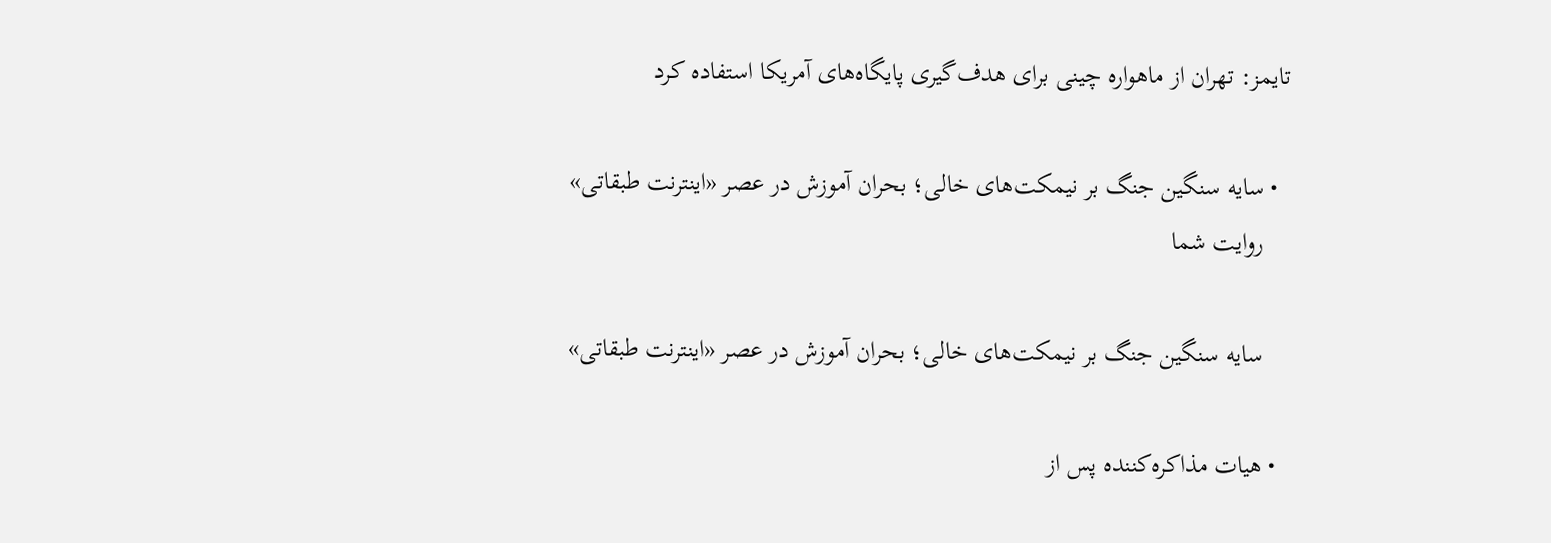تایمز: تهران از ماهواره چینی برای هدف‌گیری پایگاه‌های آمریکا استفاده کرد

  • سایه سنگین جنگ بر نیمکت‌های خالی؛ بحران آموزش در عصر «اینترنت طبقاتی»
    روایت شما

    سایه سنگین جنگ بر نیمکت‌های خالی؛ بحران آموزش در عصر «اینترنت طبقاتی»

  • هیات مذاکره‌کننده‌ پس از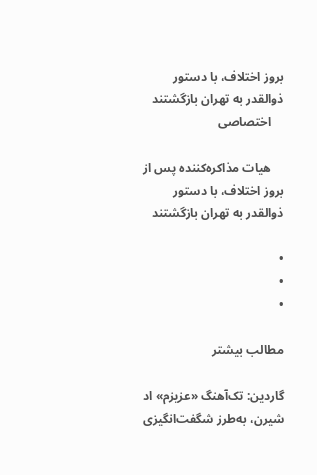بروز اختلاف، با دستور ذوالقدر به تهران بازگشتند
    اختصاصی

    هیات مذاکره‌کننده‌ پس از بروز اختلاف، با دستور ذوالقدر به تهران بازگشتند

•
•
•

مطالب بیشتر

گاردین: تک‌آهنگ «عزیزم» اد شیرن، به‌طرز شگفت‌انگیزی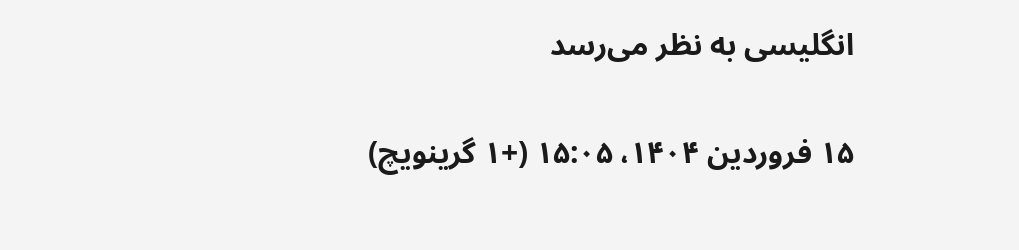انگلیسی به نظر می‌رسد

۱۵ فروردین ۱۴۰۴، ۱۵:۰۵ (+۱ گرینویچ)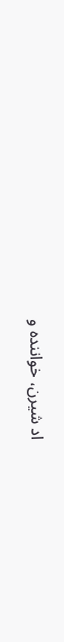اد شیرن، خواننده و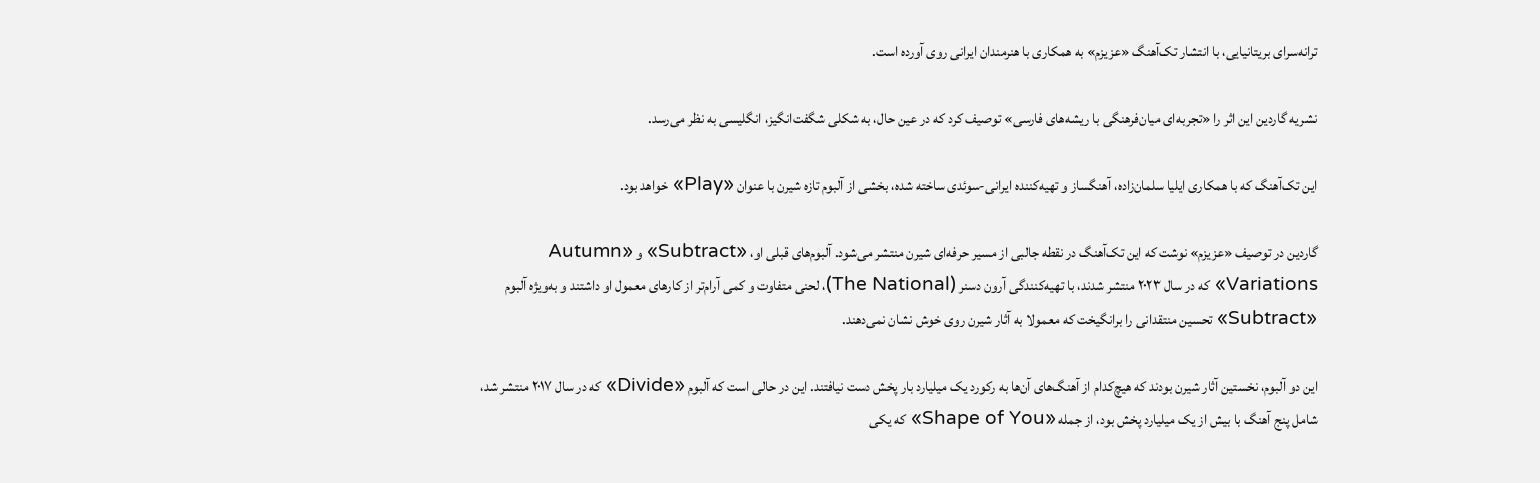ترانه‌سرای بریتانیایی، با انتشار تک‌آهنگ «عزیزم» به همکاری با هنرمندان ایرانی روی آورده است.

نشریه گاردین این اثر را «تجربه‌ای میان‌فرهنگی با ریشه‌های فارسی» توصیف کرد که در عین حال، به شکلی شگفت‌انگیز، انگلیسی به نظر می‌رسد.

این تک‌آهنگ که با همکاری ایلیا سلمان‌زاده، آهنگساز و تهیه‌کننده ایرانی-سوئدی ساخته شده، بخشی از آلبوم تازه شیرن با عنوان «Play» خواهد بود.

گاردین در توصیف «عزیزم» نوشت که این تک‌آهنگ در نقطه جالبی از مسیر حرفه‌ای شیرن منتشر می‌شود. آلبوم‌های قبلی او، «Subtract» و «Autumn Variations» که در سال ۲۰۲۳ منتشر شدند، با تهیه‌کنندگی آرون دسنر (The National)، لحنی متفاوت و کمی آرام‌تر از کارهای معمول او داشتند و به‌ویژه آلبوم «Subtract» تحسین منتقدانی را برانگیخت که معمولا به آثار شیرن روی خوش نشان نمی‌دهند.

این دو آلبوم، نخستین آثار شیرن بودند که هیچ‌کدام از آهنگ‌های آن‌ها به رکورد یک میلیارد بار پخش دست نیافتند. این در حالی است که آلبوم «Divide» که در سال ۲۰۱۷ منتشر شد، شامل پنج آهنگ با بیش از یک میلیارد پخش بود، از جمله «Shape of You» که یکی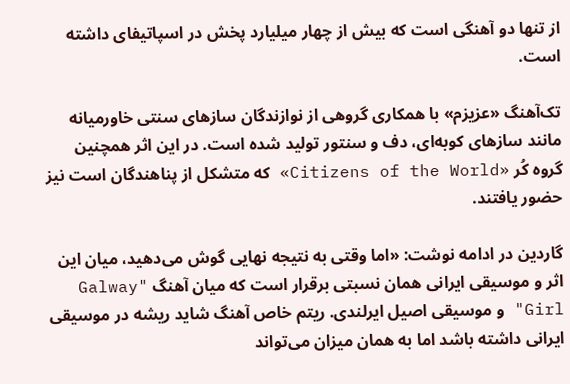از تنها دو آهنگی است که بیش از چهار میلیارد پخش در اسپاتیفای داشته است.

تک‌آهنگ «عزیزم» با همکاری گروهی از نوازندگان سازهای سنتی خاورمیانه مانند سازهای کوبه‌ای، دف و سنتور تولید شده است. در این اثر همچنین گروه کُر «Citizens of the World» که متشکل از پناهندگان است نیز حضور یافتند.

گاردین در ادامه نوشت: «اما وقتی به نتیجه نهایی گوش می‌دهید، میان این اثر و موسیقی ایرانی همان نسبتی برقرار است که میان آهنگ "Galway Girl" و موسیقی اصیل ایرلندی. ریتم خاص آهنگ شاید ریشه در موسیقی ایرانی داشته باشد اما به همان میزان می‌تواند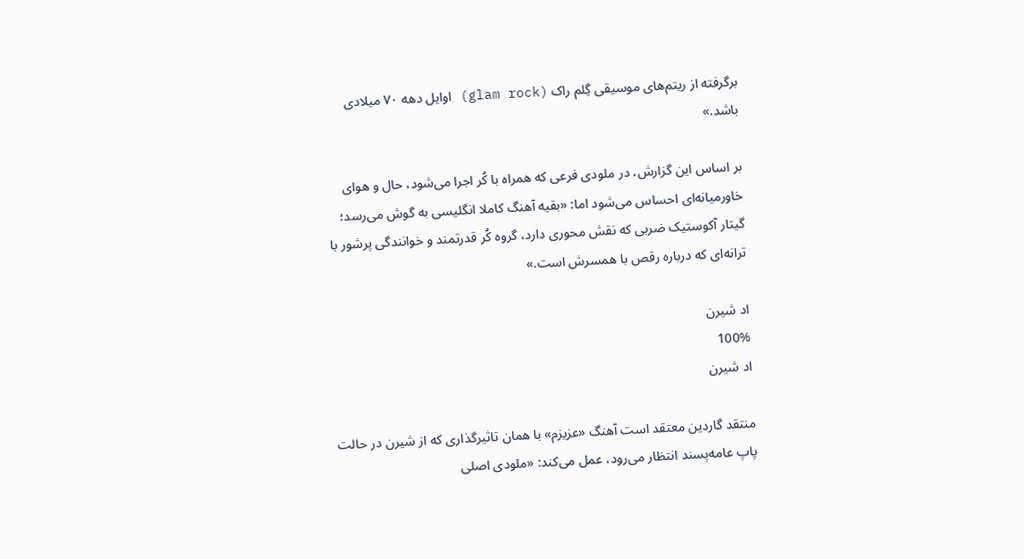برگرفته از ریتم‌های موسیقی گِلم راک (glam rock) اوایل دهه ۷۰ میلادی باشد.»

بر اساس این گزارش، در ملودی فرعی که همراه با کُر اجرا می‌شود، حال و هوای خاورمیانه‌ای احساس می‌شود اما: «بقیه آهنگ کاملا انگلیسی به گوش می‌رسد؛ گیتار آکوستیک ضربی که نقش محوری دارد، گروه کُر قدرتمند و خوانندگی پرشور با ترانه‌ای که درباره رقص با همسرش است.»

اد شیرن
100%
اد شیرن

منتقد گاردین معتقد است آهنگ «عزیزم» با همان تاثیرگذاری که از شیرن در حالت پاپ عامه‌پسند انتظار می‌رود، عمل می‌کند: «ملودی اصلی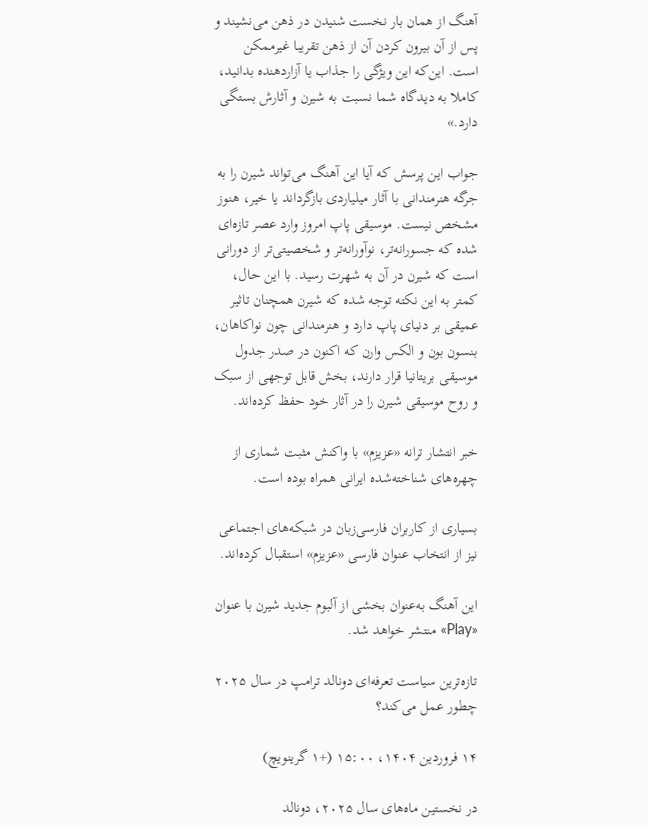آهنگ از همان بار نخست شنیدن در ذهن می‌نشیند و پس از آن بیرون کردن آن از ذهن تقریبا غیرممکن است. این‌که این ویژگی را جذاب یا آزاردهنده بدانید، کاملا به دیدگاه شما نسبت به شیرن و آثارش بستگی دارد.»

جواب این پرسش که آیا این آهنگ می‌تواند شیرن را به جرگه هنرمندانی با آثار میلیاردی بازگرداند یا خیر، هنوز مشخص نیست. موسیقی پاپ امروز وارد عصر تازه‌ای شده که جسورانه‌تر، نوآورانه‌تر و شخصیتی‌تر از دورانی است که شیرن در آن به شهرت رسید. با این حال، کمتر به این نکته توجه شده که شیرن همچنان تاثیر عمیقی بر دنیای پاپ دارد و هنرمندانی چون نواکاهان، بنسون بون و الکس وارن که اکنون در صدر جدول موسیقی بریتانیا قرار دارند، بخش قابل توجهی از سبک و روح موسیقی شیرن را در آثار خود حفظ کرده‌اند.

خبر انتشار ترانه «عزیزم» با واکنش مثبت شماری از چهره‌های شناخته‌‌شده ایرانی همراه بوده است.

بسیاری از کاربران فارسی‌زبان در شبکه‌های اجتماعی نیز از انتخاب عنوان فارسی «عزیزم» استقبال کرده‌اند.

این آهنگ به‌عنوان بخشی از آلبوم جدید شیرن با عنوان «Play» منتشر خواهد‌ شد.

تازه‌ترین سیاست تعرفه‌ای دونالد ترامپ در سال ۲۰۲۵ چطور عمل می‌کند؟

۱۴ فروردین ۱۴۰۴، ۱۵:۰۰ (+۱ گرینویچ)

در نخستین ماه‌های سال ۲۰۲۵، دونالد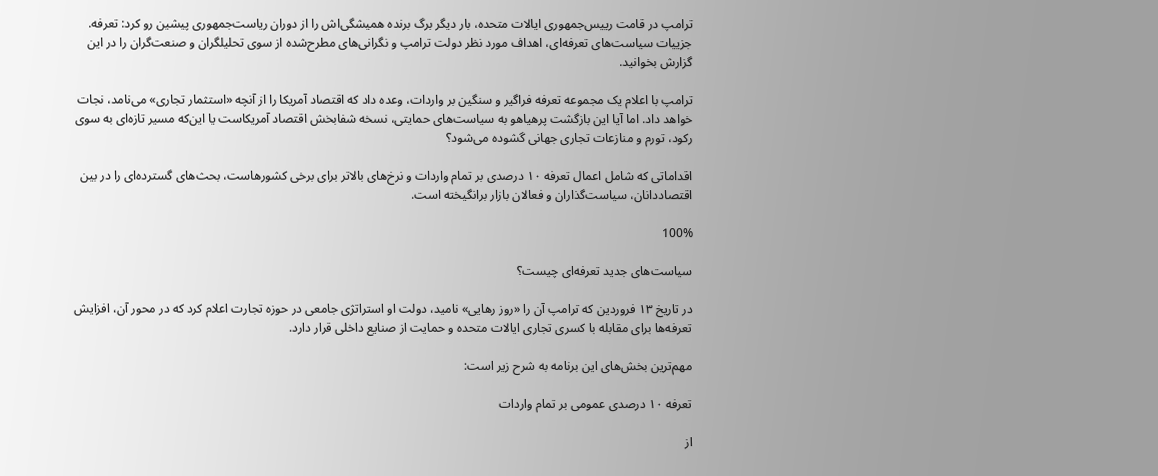ترامپ در قامت رییس‌جمهوری ایالات متحده، بار دیگر برگ برنده همیشگی‌اش را از دوران ریاست‌جمهوری پیشین رو کرد: تعرفه. جزییات سیاست‌های تعرفه‌ای، اهداف مورد نظر دولت ترامپ و نگرانی‌های مطرح‌شده از سوی تحلیلگران و صنعت‌گران را در این گزارش بخوانید.

ترامپ با اعلام یک مجموعه تعرفه فراگیر و سنگین بر واردات، وعده داد که اقتصاد آمریکا را از آنچه «استثمار تجاری» می‌نامد، نجات خواهد داد. اما آیا این بازگشت پرهیاهو به سیاست‌های حمایتی، نسخه شفابخش اقتصاد آمریکاست یا این‌که مسیر تازه‌ای به سوی رکود، تورم و منازعات تجاری جهانی گشوده می‌شود؟

اقداماتی که شامل اعمال تعرفه ۱۰ درصدی بر تمام واردات و نرخ‌های بالاتر برای برخی کشورهاست، بحث‌های گسترده‌ای را در بین اقتصاددانان، سیاست‌گذاران و فعالان بازار برانگیخته است.

100%

سیاست‌های جدید تعرفه‌ای چیست؟

در تاریخ ۱۳ فروردین که ترامپ آن را «روز رهایی» نامید، دولت او استراتژی جامعی در حوزه تجارت اعلام کرد که در محور آن، افزایش تعرفه‌ها برای مقابله با کسری تجاری ایالات متحده و حمایت از صنایع داخلی قرار دارد.

مهم‌ترین بخش‌های این برنامه به شرح زیر است:

تعرفه ۱۰ درصدی عمومی بر تمام واردات

از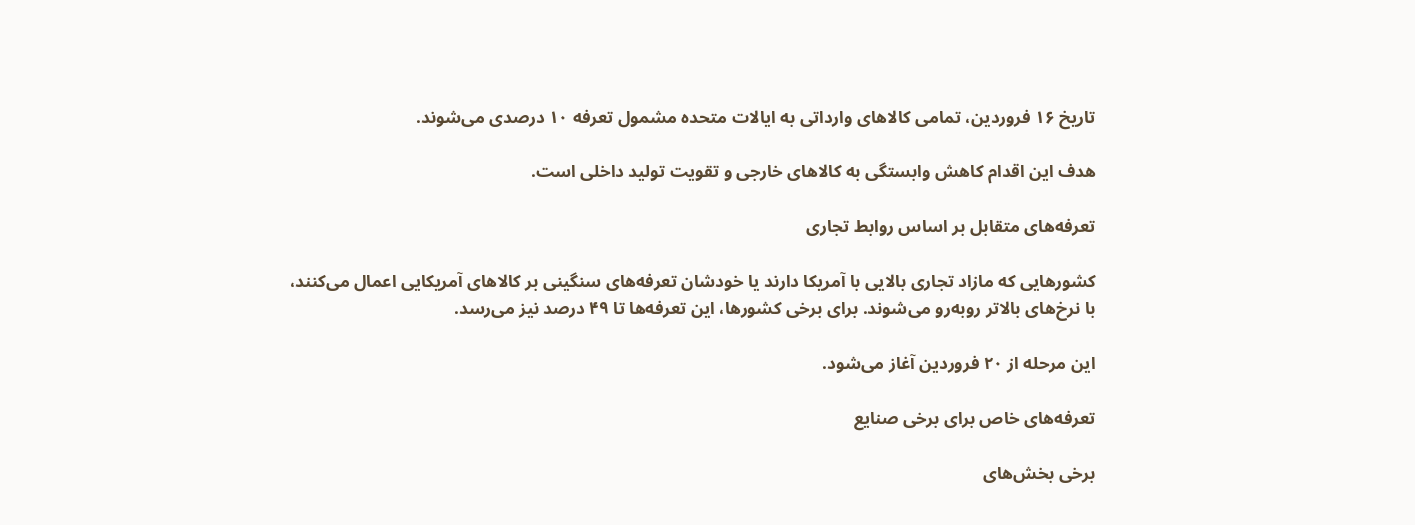تاریخ ۱۶ فروردین، تمامی کالاهای وارداتی به ایالات متحده مشمول تعرفه ۱۰ درصدی می‌شوند.

هدف این اقدام کاهش وابستگی به کالاهای خارجی و تقویت تولید داخلی است.

تعرفه‌های متقابل بر اساس روابط تجاری

کشورهایی که مازاد تجاری بالایی با آمریکا دارند یا خودشان تعرفه‌های سنگینی بر کالاهای آمریکایی اعمال می‌کنند، با نرخ‌های بالاتر روبه‌رو می‌شوند. برای برخی کشورها، این تعرفه‌ها تا ۴۹ درصد نیز می‌رسد.

این مرحله از ۲۰ فروردین آغاز می‌شود.

تعرفه‌های خاص برای برخی صنایع

برخی بخش‌های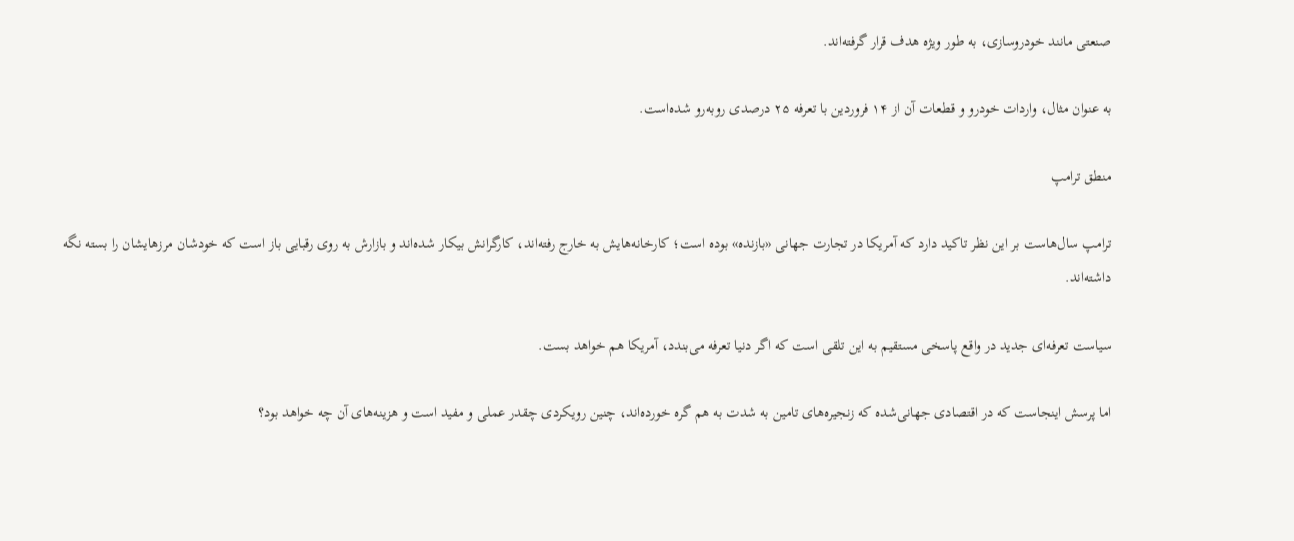صنعتی مانند خودروسازی، به طور ویژه هدف قرار گرفته‌اند.

به عنوان مثال، واردات خودرو و قطعات آن از ۱۴ فروردین با تعرفه ۲۵ درصدی روبه‌رو شده‌است.

منطق ترامپ

ترامپ سال‌هاست بر این نظر تاکید دارد که آمریکا در تجارت جهانی «بازنده» بوده است؛ کارخانه‌هایش به خارج رفته‌اند، کارگرانش بیکار شده‌اند و بازارش به روی رقبایی باز است که خودشان مرزهایشان را بسته نگه داشته‌اند.

سیاست تعرفه‌ای جدید در واقع پاسخی مستقیم به این تلقی است که اگر دنیا تعرفه می‌بندد، آمریکا هم خواهد بست.

اما پرسش اینجاست که در اقتصادی جهانی‌شده که زنجیره‌های تامین به شدت به هم گره خورده‌اند، چنین رویکردی چقدر عملی و مفید است و هزینه‌های آن چه خواهد بود؟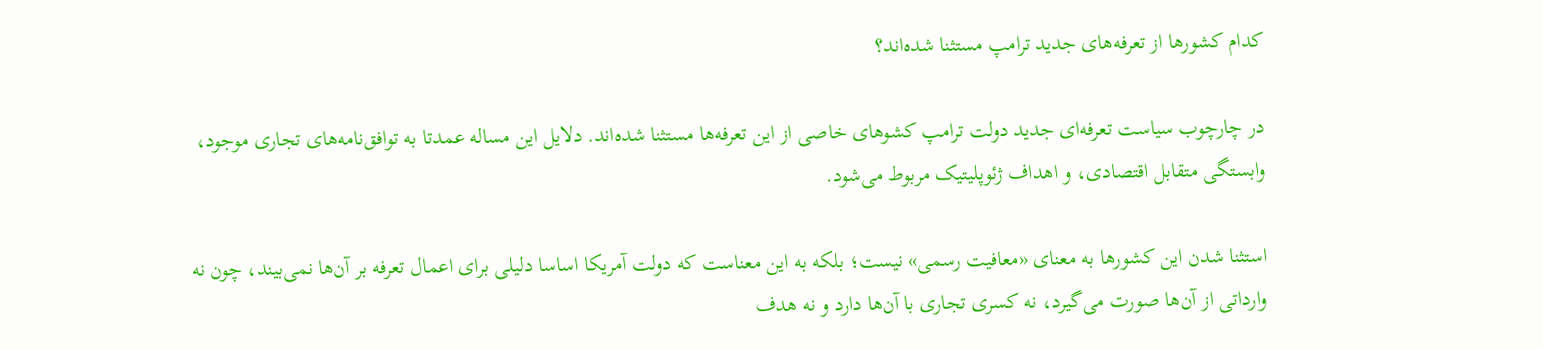کدام کشورها از تعرفه‌های جدید ترامپ مستثنا شده‌اند؟

در چارچوب سیاست تعرفه‌ای جدید دولت ترامپ کشوهای خاصی از این تعرفه‌ها مستثنا شده‌اند. دلایل این مساله عمدتا به توافق‌نامه‌های تجاری موجود، وابستگی متقابل اقتصادی، و اهداف ژئوپلیتیک مربوط می‌شود.

استثنا شدن این کشورها به معنای «معافیت رسمی» نیست؛ بلکه به این معناست که دولت آمریکا اساسا دلیلی برای اعمال تعرفه بر آن‌ها نمی‌بیند، چون نه وارداتی از آن‌ها صورت می‌گیرد، نه کسری تجاری با آن‌ها دارد و نه هدف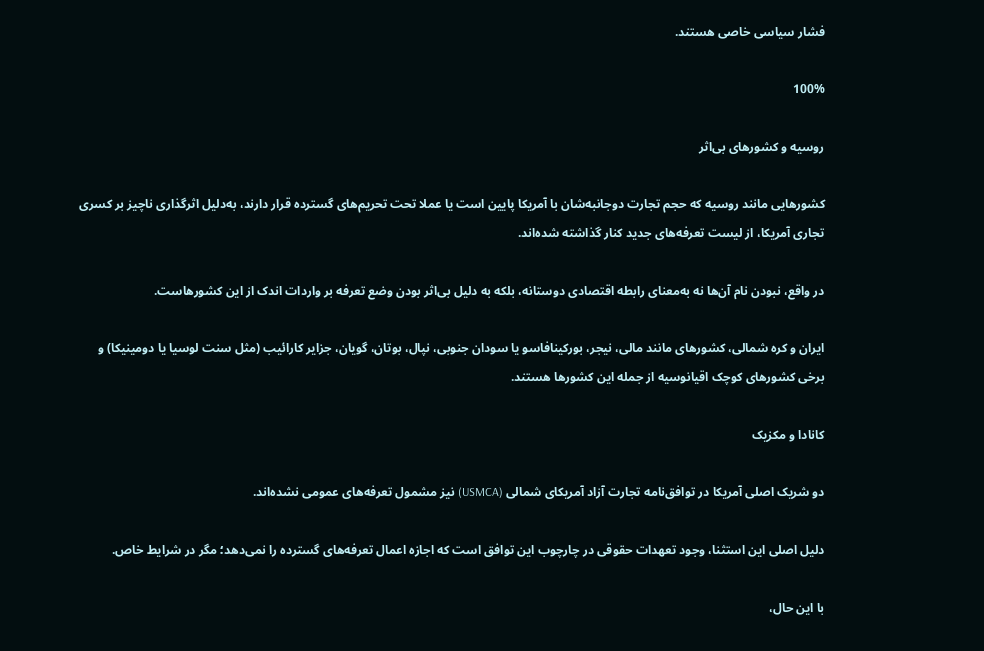فشار سیاسی خاصی هستند.

100%

روسیه و کشورهای بی‌اثر

کشورهایی مانند روسیه که حجم تجارت دوجانبه‌شان با آمریکا پایین است یا عملا تحت تحریم‌های گسترده قرار دارند، به‌دلیل اثرگذاری ناچیز بر کسری تجاری آمریکا، از لیست تعرفه‌های جدید کنار گذاشته شده‌اند.

در واقع، نبودن نام آن‌ها نه به‌معنای رابطه اقتصادی دوستانه، بلکه به دلیل بی‌اثر بودن وضع تعرفه بر واردات اندک از این کشورهاست.

ایران و کره شمالی، کشورهای مانند مالی، نیجر، بورکینافاسو یا سودان جنوبی، نپال، بوتان، گویان، جزایر کارائیب (مثل سنت لوسیا یا دومینیکا) و برخی کشورهای کوچک اقیانوسیه از جمله این کشورها هستند.

کانادا و مکزیک

دو شریک اصلی آمریکا در توافق‌نامه تجارت آزاد آمریکای شمالی (USMCA) نیز مشمول تعرفه‌های عمومی نشده‌اند.

دلیل اصلی این استثنا، وجود تعهدات حقوقی در چارچوب این توافق است که اجازه اعمال تعرفه‌های گسترده را نمی‌دهد؛ مگر در شرایط خاص.

با این حال،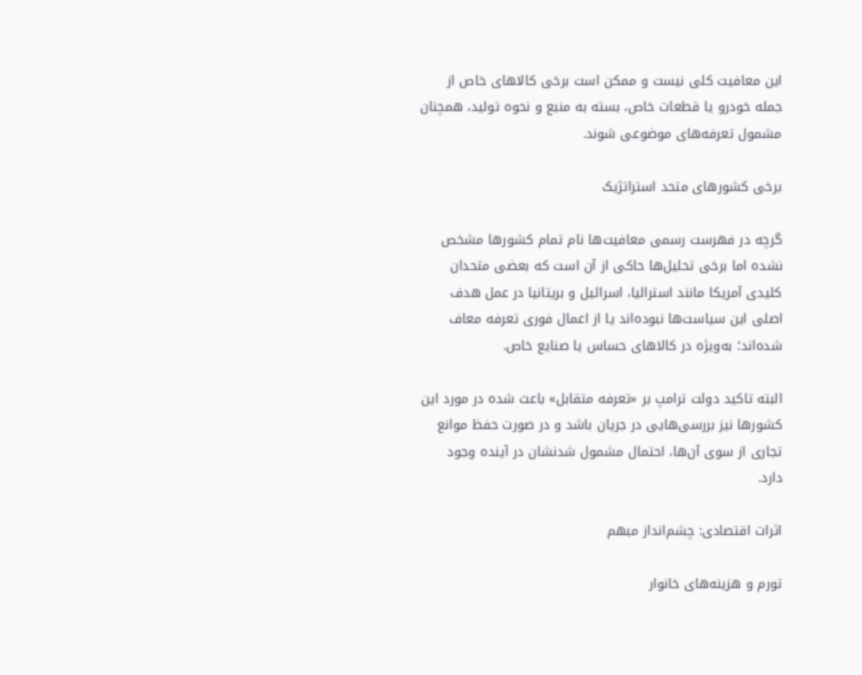این معافیت کلی نیست و ممکن است برخی کالاهای خاص از جمله خودرو یا قطعات خاص، بسته به منبع و نحوه تولید، همچنان مشمول تعرفه‌های موضوعی شوند.

برخی کشورهای متحد استراتژیک

گرچه در فهرست رسمی معافیت‌ها نام تمام کشورها مشخص نشده اما برخی تحلیل‌ها حاکی از آن است که بعضی متحدان کلیدی آمریکا مانند استرالیا، اسرائیل و بریتانیا در عمل هدف اصلی این سیاست‌ها نبوده‌اند یا از اعمال فوری تعرفه معاف شده‌اند؛ به‌ویژه در کالاهای حساس یا صنایع خاص.

البته تاکید دولت ترامپ بر «تعرفه متقابل» باعث شده در مورد این کشورها نیز بررسی‌هایی در جریان باشد و در صورت حفظ موانع تجاری از سوی آن‌ها، احتمال مشمول‌ شدنشان در آینده وجود دارد.

اثرات اقتصادی: چشم‌انداز مبهم

تورم و هزینه‌های خانوار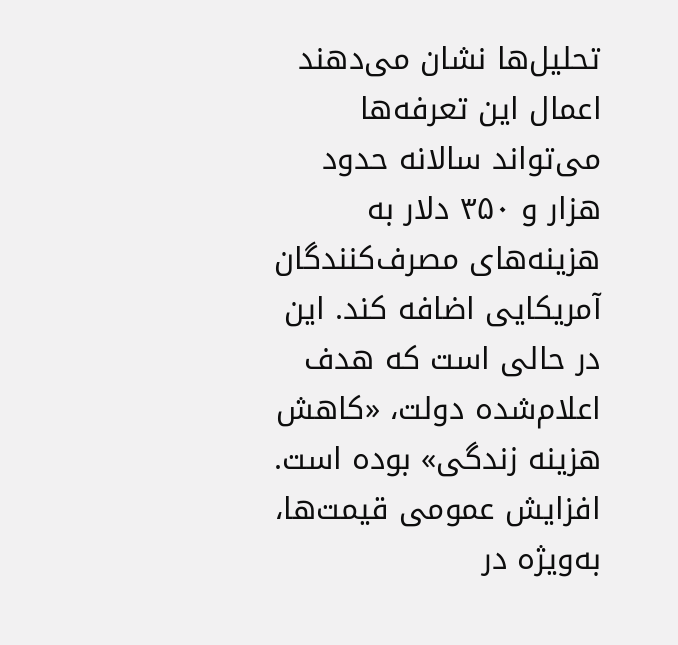تحلیل‌ها نشان می‌دهند اعمال این تعرفه‌ها می‌تواند سالانه حدود هزار و ۳۵۰ دلار به هزینه‌های مصرف‌کنندگان آمریکایی اضافه کند. این در حالی‌ است که هدف اعلام‌شده دولت، «کاهش هزینه زندگی» بوده است. افزایش عمومی قیمت‌ها، به‌ویژه در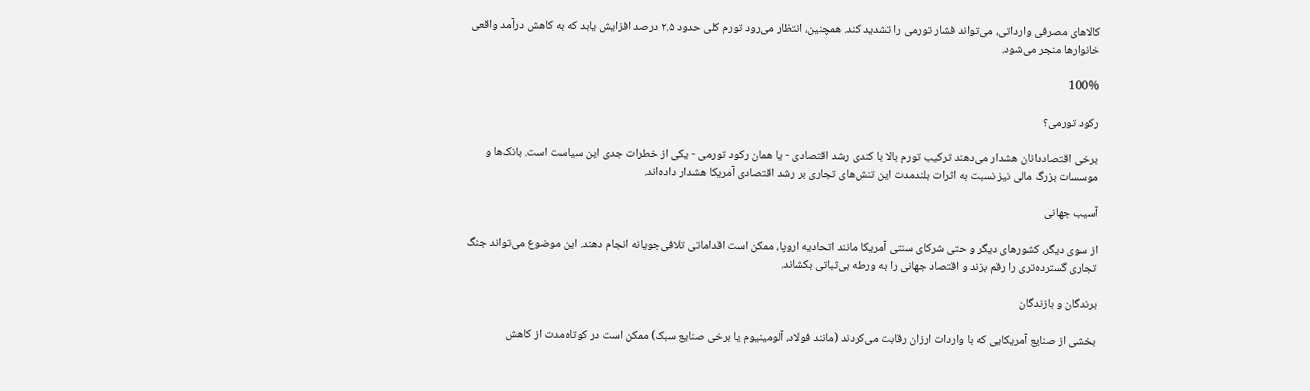کالاهای مصرفی وارداتی، می‌تواند فشار تورمی را تشدید کند. همچنین، انتظار می‌رود تورم کلی حدود ۲.۵ درصد افزایش یابد که به کاهش درآمد واقعی خانوارها منجر می‌شود.

100%

رکود تورمی؟

برخی اقتصاددانان هشدار می‌دهند ترکیب تورم بالا با کندی رشد اقتصادی - یا همان رکود تورمی - یکی از خطرات جدی این سیاست است. بانک‌ها و موسسات بزرگ مالی نیز نسبت به اثرات بلندمدت این تنش‌های تجاری بر رشد اقتصادی آمریکا هشدار داده‌اند.

آسیب جهانی

از سوی دیگر، کشورهای دیگر و حتی شرکای سنتی آمریکا مانند اتحادیه اروپا، ممکن است اقداماتی تلافی‌جویانه انجام دهند. این موضوع می‌تواند جنگ تجاری گسترده‌تری را رقم بزند و اقتصاد جهانی را به ورطه بی‌ثباتی بکشاند.

برندگان و بازندگان

بخشی از صنایع آمریکایی که با واردات ارزان رقابت می‌کردند (مانند فولاد، آلومینیوم یا برخی صنایع سبک) ممکن است در کوتاه‌مدت از کاهش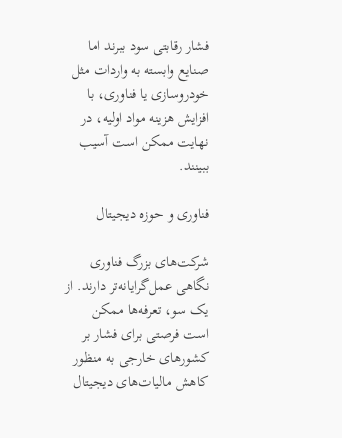فشار رقابتی سود ببرند اما صنایع وابسته به واردات مثل خودروسازی یا فناوری، با افزایش هزینه مواد اولیه، در نهایت ممکن است آسیب ببینند.

فناوری و حوزه دیجیتال

شرکت‌های بزرگ فناوری نگاهی عمل‌گرایانه‌تر دارند. از یک سو، تعرفه‌ها ممکن است فرصتی برای فشار بر کشورهای خارجی به منظور کاهش مالیات‌های دیجیتال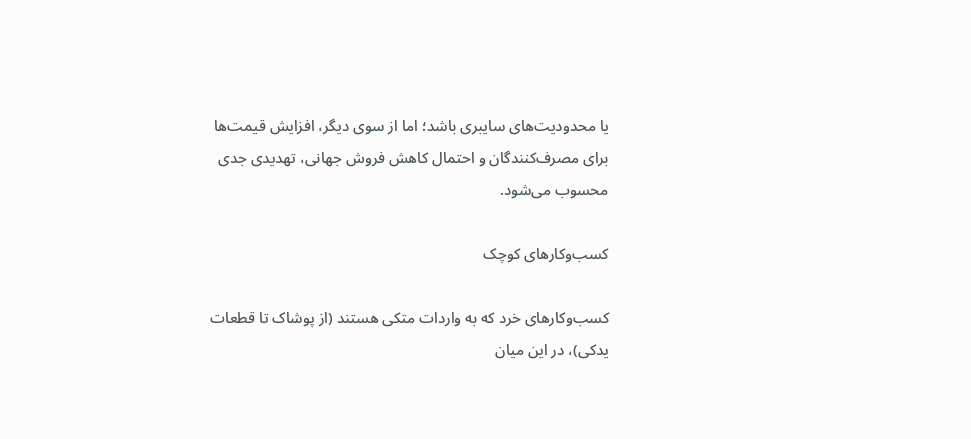یا محدودیت‌های سایبری باشد؛ اما از سوی دیگر، افزایش قیمت‌ها برای مصرف‌کنندگان و احتمال کاهش فروش جهانی، تهدیدی جدی محسوب می‌شود.

کسب‌وکارهای کوچک

کسب‌وکارهای خرد که به واردات متکی هستند (از پوشاک تا قطعات یدکی)، در این میان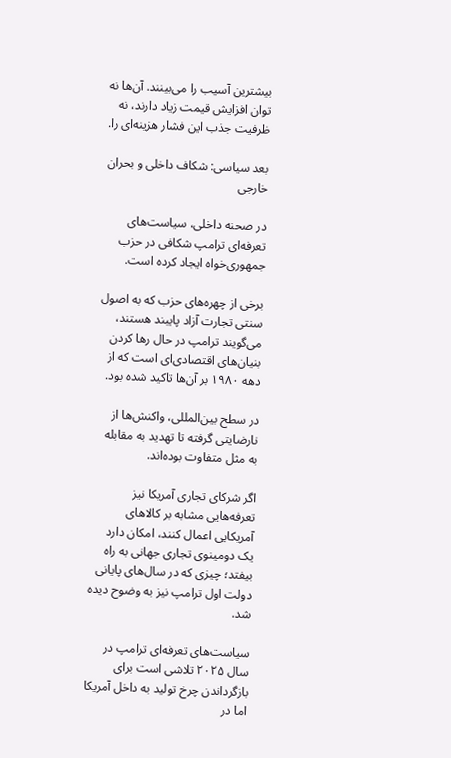بیشترین آسیب را می‌بینند. آن‌ها نه توان افزایش قیمت زیاد دارند، نه ظرفیت جذب این فشار هزینه‌ای را.

بعد سیاسی: شکاف داخلی و بحران خارجی

در صحنه داخلی، سیاست‌های تعرفه‌ای ترامپ شکافی در حزب جمهوری‌خواه ایجاد کرده است.

برخی از چهره‌های حزب که به اصول سنتی تجارت آزاد پایبند هستند، می‌گویند ترامپ در حال رها کردن بنیان‌های اقتصادی‌ای است که از دهه ۱۹۸۰ بر آن‌ها تاکید شده بود.

در سطح بین‌المللی، واکنش‌ها از نارضایتی گرفته تا تهدید به مقابله به مثل متفاوت بوده‌اند.

اگر شرکای تجاری آمریکا نیز تعرفه‌هایی مشابه بر کالاهای آمریکایی اعمال کنند، امکان دارد یک دومینوی تجاری جهانی به راه بیفتد؛ چیزی که در سال‌های پایانی دولت اول ترامپ نیز به وضوح دیده شد.

سیاست‌های تعرفه‌ای ترامپ در سال ۲۰۲۵ تلاشی است برای بازگرداندن چرخ تولید به داخل آمریکا اما در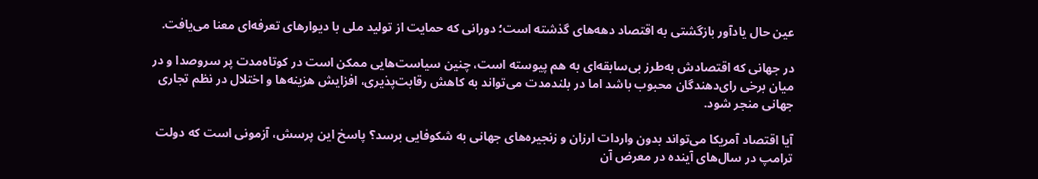عین حال یادآور بازگشتی به اقتصاد دهه‌های گذشته است؛ دورانی که حمایت از تولید ملی با دیوارهای تعرفه‌ای معنا می‌یافت.

در جهانی که اقتصادش به‌طرز بی‌سابقه‌ای به هم پیوسته است، چنین سیاست‌هایی ممکن است در کوتاه‌مدت پر سروصدا و در میان برخی رای‌دهندگان محبوب باشد اما در بلندمدت می‌تواند به کاهش رقابت‌پذیری، افزایش هزینه‌ها و اختلال در نظم تجاری جهانی منجر شود.

آیا اقتصاد آمریکا می‌تواند بدون واردات ارزان و زنجیره‌های جهانی به شکوفایی برسد؟ پاسخ این پرسش، آزمونی است که دولت ترامپ در سال‌های آینده در معرض آن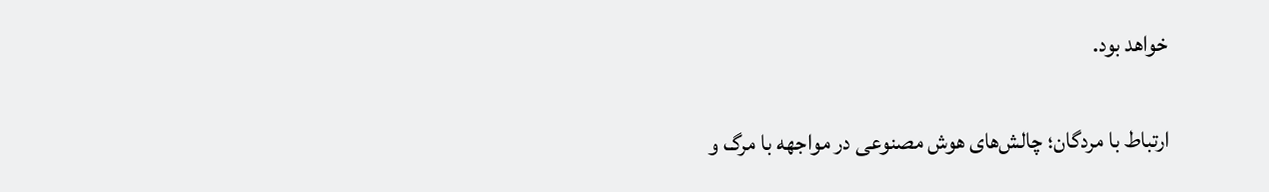خواهد بود.

ارتباط با مردگان؛ چالش‌های هوش مصنوعی در مواجهه با مرگ و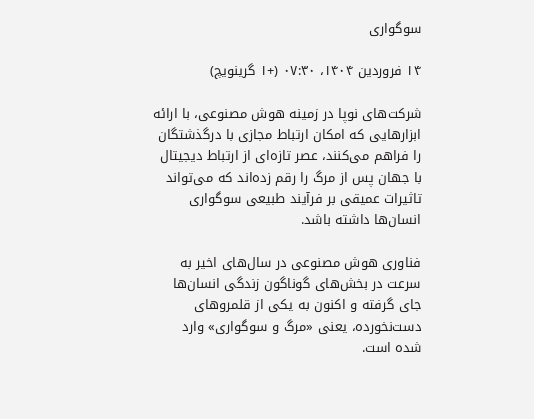سوگواری

۱۴ فروردین ۱۴۰۴، ۰۷:۳۰ (+۱ گرینویچ)

شرکت‌های نوپا در زمینه هوش مصنوعی، با ارائه ابزارهایی که امکان ارتباط مجازی با درگذشتگان را فراهم می‌کنند، عصر تازه‌ای از ارتباط دیجیتال با جهان پس از مرگ را رقم زده‌اند که می‌تواند تاثیرات عمیقی بر فرآیند طبیعی سوگواری انسان‌ها داشته باشد.

فناوری هوش مصنوعی در سال‌های اخیر به سرعت در بخش‌های گوناگون زندگی انسان‌ها جای گرفته و اکنون به یکی از قلمروهای دست‌نخورده، یعنی «مرگ و سوگواری» وارد شده است.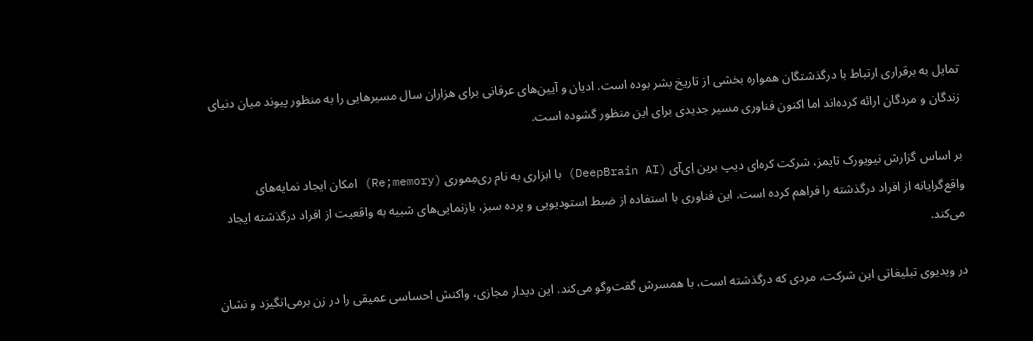تمایل به برقراری ارتباط با درگذشتگان همواره بخشی از تاریخ بشر بوده است. ادیان و آیین‌های عرفانی برای هزاران سال مسیرهایی را به منظور پیوند میان دنیای زندگان و مردگان ارائه کرده‌اند اما اکنون فناوری مسیر جدیدی برای این منظور گشوده است.

بر اساس گزارش نیویورک تایمز، شرکت کره‌ای دیپ برین اِی‌آی (DeepBrain AI) با ابزاری به نام ری‌مِموری (Re;memory) امکان ایجاد نمایه‌های واقع‌گرایانه از افراد درگذشته را فراهم کرده است. این فناوری با استفاده از ضبط استودیویی و پرده سبز، بازنمایی‌های شبیه به واقعیت از افراد درگذشته ایجاد می‌کند.

در ویدیوی تبلیغاتی این شرکت، مردی که درگذشته است، با همسرش گفت‌وگو می‌کند. این دیدار مجازی، واکنش احساسی عمیقی را در زن برمی‌انگیزد و نشان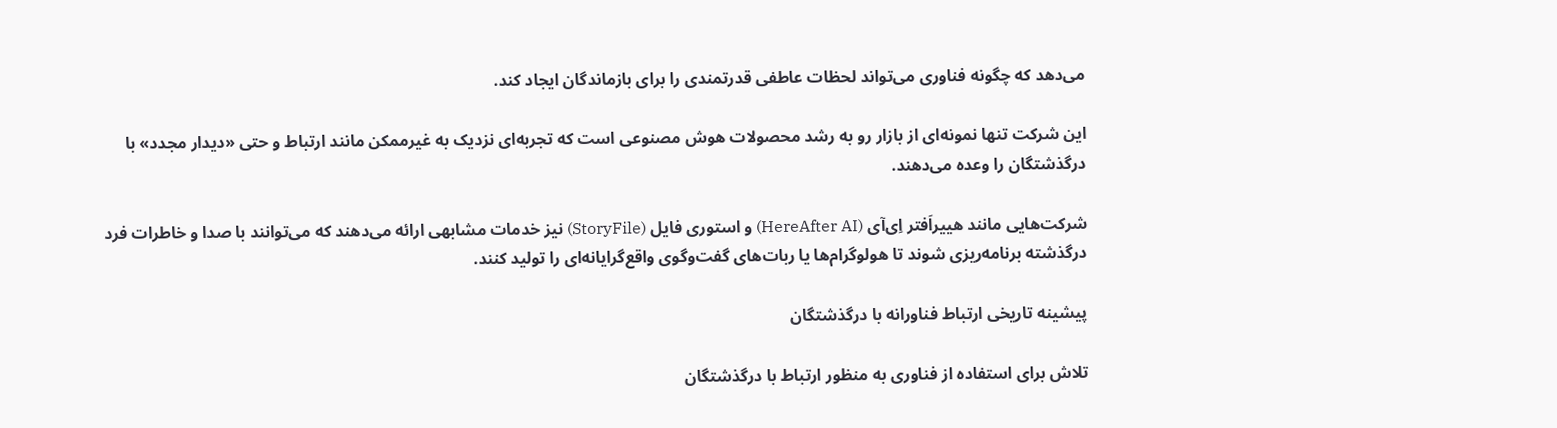می‌دهد که چگونه فناوری می‌تواند لحظات عاطفی قدرتمندی را برای بازماندگان ایجاد کند.

این شرکت تنها نمونه‌ای از بازار رو به رشد محصولات هوش مصنوعی است که تجربه‌ای نزدیک به غیرممکن مانند ارتباط و حتی «دیدار مجدد» با درگذشتگان را وعده می‌دهند.

شرکت‌هایی مانند هییراَفتر اِی‌آی (HereAfter AI) و استوری فایل (StoryFile) نیز خدمات مشابهی ارائه می‌دهند که می‌توانند با صدا و خاطرات فرد درگذشته برنامه‌ریزی شوند تا هولوگرام‌ها یا ربات‌های گفت‌وگوی واقع‌گرایانه‌ای را تولید کنند.

پیشینه تاریخی ارتباط فناورانه با درگذشتگان

تلاش برای استفاده از فناوری به منظور ارتباط با درگذشتگان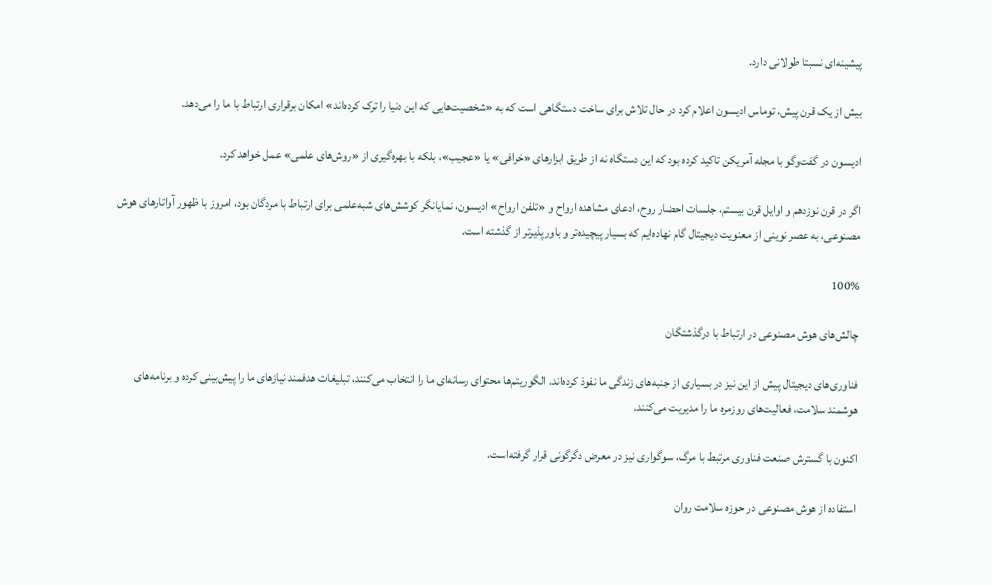پیشینه‌ای نسبتا طولانی دارد.

بیش از یک قرن پیش، توماس ادیسون اعلام کرد در حال تلاش برای ساخت دستگاهی است که به «شخصیت‌هایی که این دنیا را ترک کرده‌اند» امکان برقراری ارتباط با ما را می‌دهد.

ادیسون در گفت‌وگو با مجله آمریکن تاکید کرده بود که این دستگاه نه از طریق ابزارهای «خرافی» یا «عجیب»، بلکه با بهره‌گیری از «روش‌های علمی» عمل خواهد کرد.

اگر در قرن نوزدهم و اوایل قرن بیستم، جلسات احضار روح، ادعای مشاهده ارواح و «تلفن ارواح» ادیسون، نمایانگر کوشش‌های شبه‌علمی برای ارتباط با مردگان بود، امروز با ظهور آواتارهای هوش مصنوعی، به عصر نوینی از معنویت دیجیتال گام نهاده‌ایم که بسیار پیچیده‌تر و باورپذیرتر از گذشته است.

100%

چالش‌های هوش مصنوعی در ارتباط با درگذشتگان

فناوری‌های دیجیتال پیش از این نیز در بسیاری از جنبه‌های زندگی ما نفوذ کرده‌اند. الگوریتم‌ها محتوای رسانه‌ای ما را انتخاب می‌کنند، تبلیغات هدفمند نیازهای ما را پیش‌بینی کرده و برنامه‌های هوشمند سلامت، فعالیت‌های روزمره ما را مدیریت می‌کنند.

اکنون با گسترش صنعت فناوری مرتبط با مرگ، سوگواری نیز در معرض دگرگونی قرار گرفته‌است.

استفاده از هوش مصنوعی در حوزه سلامت روان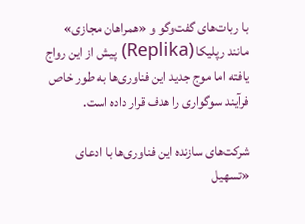با ربات‌های گفت‌وگو و «همراهان مجازی» مانند رپلیکا (Replika) پیش از این رواج یافته اما موج جدید این فناوری‌ها به طور خاص فرآیند سوگواری را هدف قرار داده است.

شرکت‌های سازنده این فناوری‌ها با ادعای «تسهیل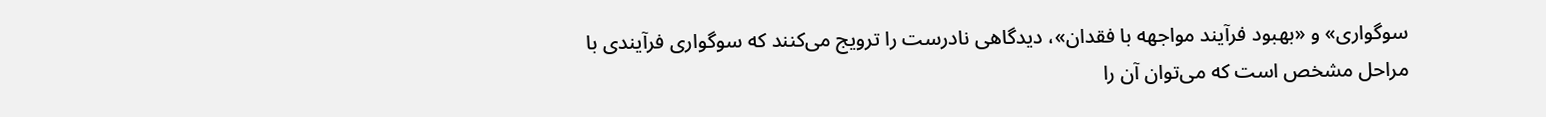سوگواری» و «بهبود فرآیند مواجهه با فقدان»، دیدگاهی نادرست را ترویج می‌کنند که سوگواری فرآیندی با مراحل مشخص است که می‌توان آن را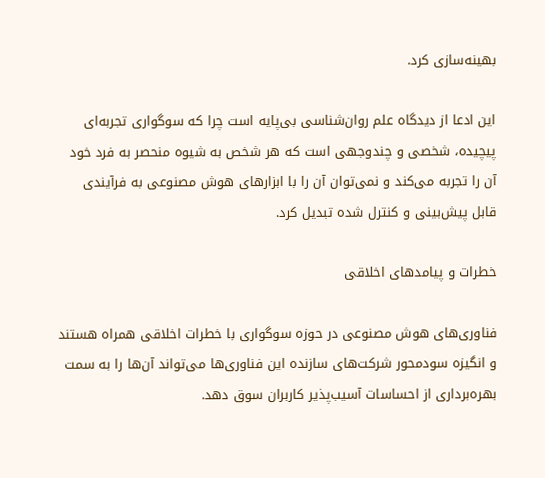بهینه‌سازی کرد.

این ادعا از دیدگاه علم روان‌شناسی بی‌پایه است چرا که سوگواری تجربه‌ای پیچیده، شخصی و چندوجهی است که هر شخص به شیوه منحصر به‌ فرد خود آن را تجربه می‌کند و نمی‌توان آن را با ابزارهای هوش مصنوعی به فرآیندی قابل پیش‌بینی و کنترل شده تبدیل کرد.

خطرات و پیامدهای اخلاقی

فناوری‌های هوش مصنوعی در حوزه سوگواری با خطرات اخلاقی همراه هستند و انگیزه سودمحور شرکت‌های سازنده این فناوری‌ها می‌تواند آن‌ها را به سمت بهره‌برداری از احساسات آسیب‌پذیر کاربران سوق دهد.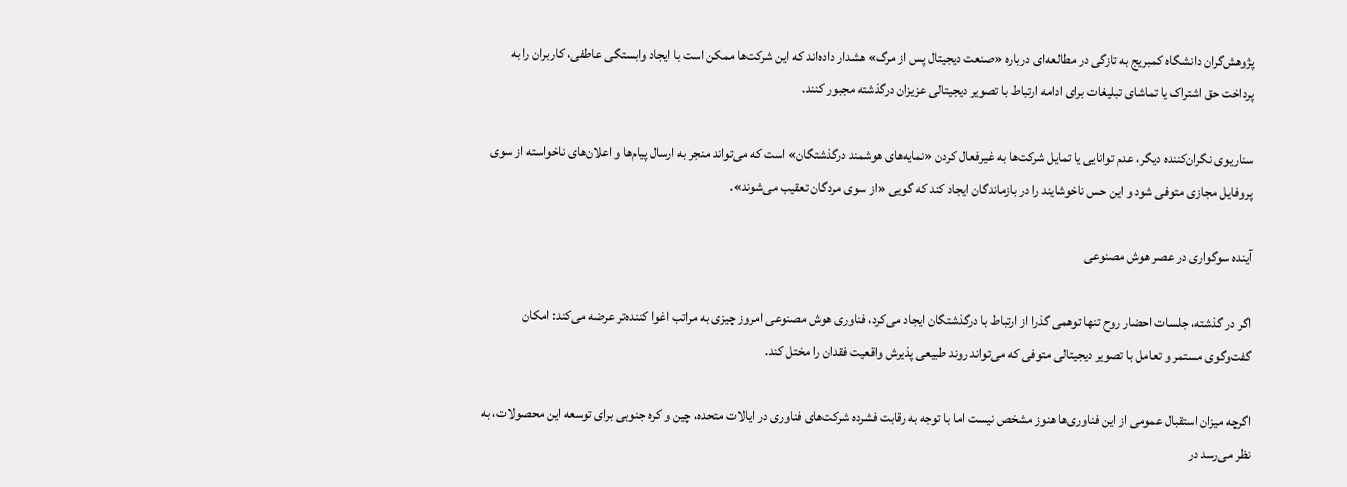پژوهش‌گران دانشگاه کمبریج به تازگی در مطالعه‌ای درباره «صنعت دیجیتال پس از مرگ» هشدار داده‌اند که این شرکت‌ها ممکن است با ایجاد وابستگی عاطفی، کاربران را به پرداخت حق اشتراک یا تماشای تبلیغات برای ادامه ارتباط با تصویر دیجیتالی عزیزان درگذشته مجبور کنند.

سناریوی نگران‌کننده دیگر، عدم توانایی یا تمایل شرکت‌ها به غیرفعال کردن «نمایه‌های هوشمند درگذشتگان» است که می‌تواند منجر به ارسال پیام‌ها و اعلان‌های ناخواسته از سوی پروفایل مجازی متوفی شود و این حس ناخوشایند را در بازماندگان ایجاد کند که گویی «از سوی مردگان تعقیب می‌شوند».

آینده سوگواری در عصر هوش مصنوعی

اگر در گذشته، جلسات احضار روح تنها توهمی گذرا از ارتباط با درگذشتگان ایجاد می‌کرد، فناوری هوش مصنوعی امروز چیزی به مراتب اغوا‌ کننده‌تر عرضه می‌کند: امکان گفت‌وگوی مستمر و تعامل با تصویر دیجیتالی متوفی که می‌تواند روند طبیعی پذیرش واقعیت فقدان را مختل کند.

اگرچه میزان استقبال عمومی از این فناوری‌ها هنوز مشخص نیست اما با توجه به رقابت فشرده شرکت‌های فناوری در ایالات متحده، چین و کره جنوبی برای توسعه این محصولات، به نظر می‌رسد در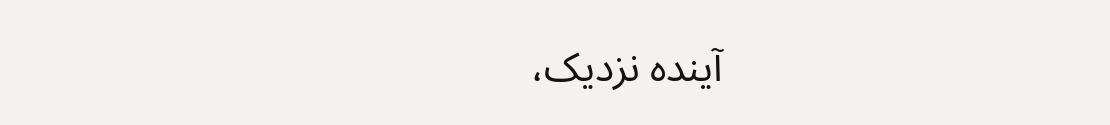آینده نزدیک،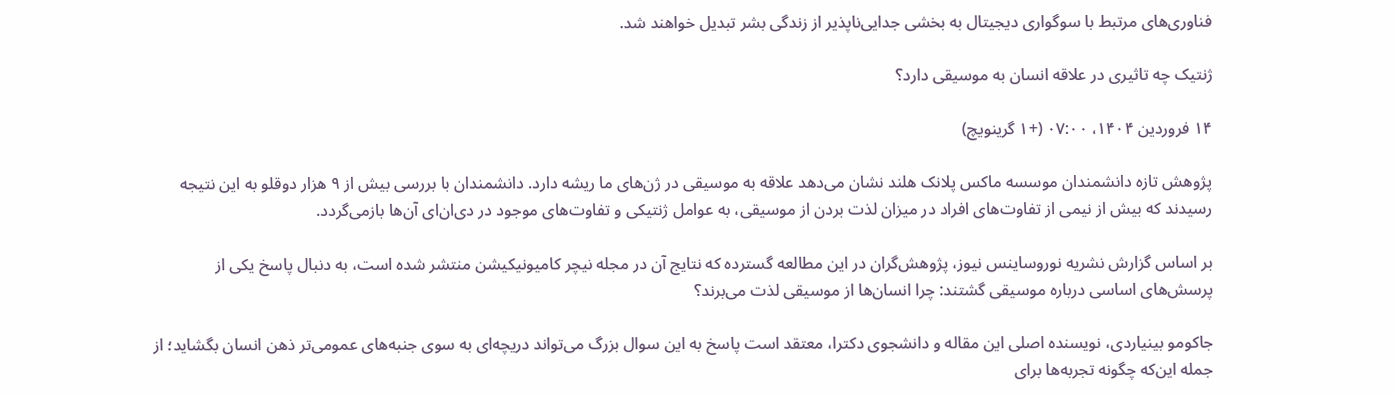فناوری‌های مرتبط با سوگواری دیجیتال به بخشی جدایی‌ناپذیر از زندگی بشر تبدیل خواهند شد.

ژنتیک چه تاثیری در علاقه انسان به موسیقی دارد؟

۱۴ فروردین ۱۴۰۴، ۰۷:۰۰ (+۱ گرینویچ)

پژوهش تازه دانشمندان موسسه ماکس پلانک هلند نشان می‌دهد علاقه به موسیقی در ژن‌های ما ریشه دارد. دانشمندان با بررسی بیش از ۹ هزار دوقلو به این نتیجه رسیدند که بیش از نیمی از تفاوت‌های افراد در میزان لذت بردن از موسیقی، به عوامل ژنتیکی و تفاوت‌های موجود در دی‌ان‌ای آن‌ها بازمی‌گردد.

بر اساس گزارش نشریه نوروساینس نیوز، پژوهش‌گران در این مطالعه گسترده که نتایج آن در مجله نیچر کامیونیکیشن منتشر شده است، به دنبال پاسخ یکی از پرسش‌های اساسی درباره موسیقی گشتند: چرا انسان‌ها از موسیقی لذت می‌برند؟

جاکومو بینیاردی، نویسنده اصلی این مقاله و دانشجوی دکترا، معتقد است پاسخ به این سوال بزرگ می‌تواند دریچه‌ای به سوی جنبه‌های عمومی‌تر ذهن انسان بگشاید؛ از جمله این‌که چگونه تجربه‌ها برای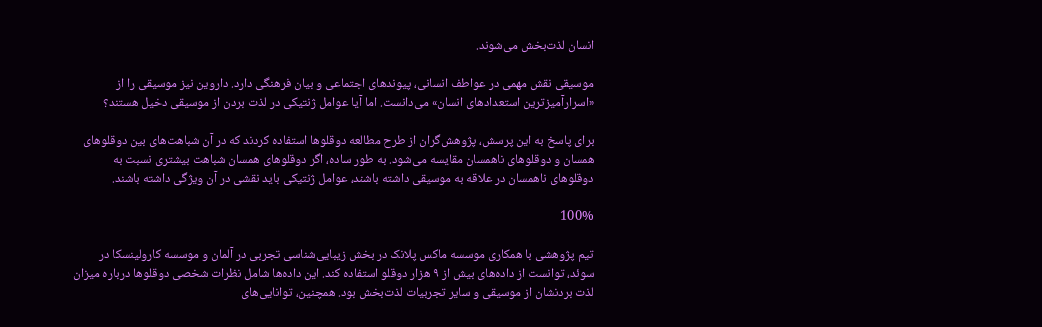انسان لذت‌بخش می‌شوند.

موسیقی نقش مهمی در عواطف انسانی، پیوندهای اجتماعی و بیان فرهنگی دارد. داروین نیز موسیقی را از «اسرارآمیزترین استعدادهای انسان» می‌دانست. اما آیا عوامل ژنتیکی در لذت بردن از موسیقی دخیل هستند؟

برای پاسخ به این پرسش، پژوهش‌گران از طرح مطالعه دوقلوها استفاده کردند که در آن شباهت‌های بین دوقلوهای همسان و دوقلوهای ناهمسان مقایسه می‌شود. به طور ساده، اگر دوقلوهای همسان شباهت بیشتری نسبت به دوقلوهای ناهمسان در علاقه به موسیقی داشته باشند، عوامل ژنتیکی باید نقشی در آن ویژگی داشته باشند.

100%

تیم پژوهشی با همکاری موسسه ماکس پلانک در بخش زیبایی‌شناسی تجربی در آلمان و موسسه کارولینسکا در سوئد، توانست از داده‌های بیش از ۹ هزار دوقلو استفاده کند. این داده‌ها شامل نظرات شخصی دوقلوها درباره میزان لذت‌ بردنشان از موسیقی و سایر تجربیات لذت‌بخش بود. همچنین، توانایی‌های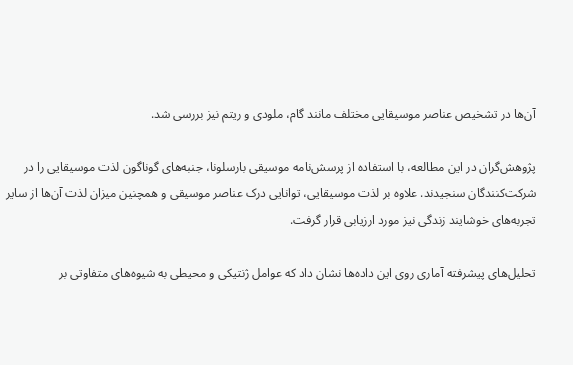آن‌ها در تشخیص عناصر موسیقایی مختلف مانند گام، ملودی و ریتم نیز بررسی شد.

پژوهش‌گران در این مطالعه، با استفاده از پرسش‌نامه موسیقی بارسلونا، جنبه‌های گوناگون لذت موسیقایی را در شرکت‌کنندگان سنجیدند. علاوه بر لذت موسیقایی، توانایی درک عناصر موسیقی و همچنین میزان لذت آن‌ها از سایر تجربه‌های خوشایند زندگی نیز مورد ارزیابی قرار گرفت.

تحلیل‌های پیشرفته آماری روی این داده‌ها نشان داد که عوامل ژنتیکی و محیطی به شیوه‌های متفاوتی بر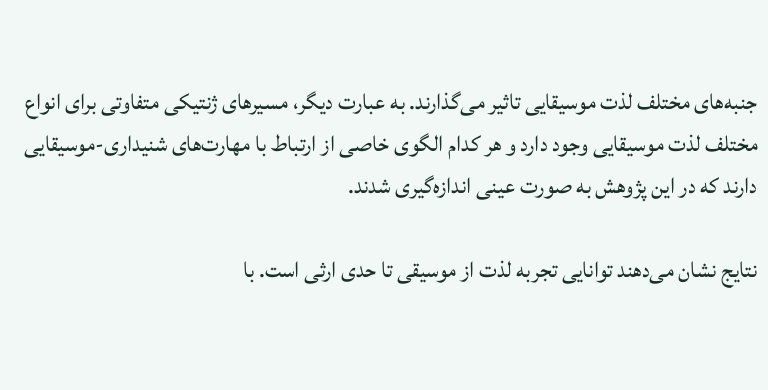جنبه‌های مختلف لذت موسیقایی تاثیر می‌گذارند. به عبارت دیگر، مسیرهای ژنتیکی متفاوتی برای انواع مختلف لذت موسیقایی وجود دارد و هر کدام الگوی خاصی از ارتباط با مهارت‌های شنیداری-موسیقایی دارند که در این پژوهش به صورت عینی اندازه‌گیری شدند.

نتایج نشان می‌دهند توانایی تجربه لذت از موسیقی تا حدی ارثی است. با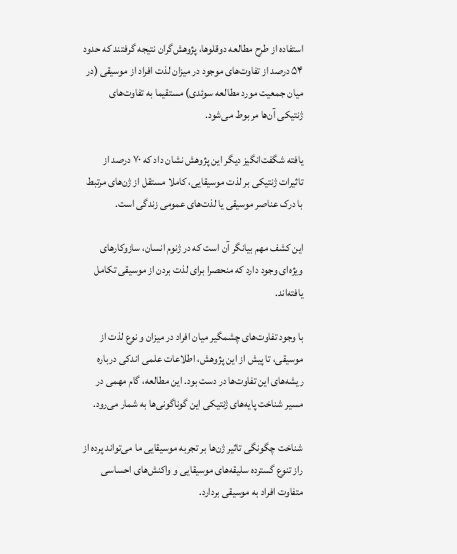استفاده از طرح مطالعه دوقلوها، پژوهش‌گران نتیجه گرفتند که حدود ۵۴ درصد از تفاوت‌های موجود در میزان لذت افراد از موسیقی (در میان جمعیت مورد مطالعه سوئدی) مستقیما به تفاوت‌های ژنتیکی آن‌ها مربوط می‌شود.

یافته شگفت‌انگیز دیگر این پژوهش نشان داد که ۷۰ درصد از تاثیرات ژنتیکی بر لذت موسیقایی، کاملا مستقل از ژن‌های مرتبط با درک عناصر موسیقی یا لذت‌های عمومی زندگی است.

این کشف مهم بیانگر آن است که در ژنوم انسان، سازوکارهای ویژه‌ای وجود دارد که منحصرا برای لذت بردن از موسیقی تکامل یافته‌اند.

با وجود تفاوت‌های چشمگیر میان افراد در میزان و نوع لذت از موسیقی، تا پیش از این پژوهش، اطلاعات علمی اندکی درباره ریشه‌های این تفاوت‌ها در دست بود. این مطالعه، گام مهمی در مسیر شناخت پایه‌های ژنتیکی این گوناگونی‌ها به شمار می‌رود.

شناخت چگونگی تاثیر ژن‌ها بر تجربه موسیقایی ما می‌تواند پرده از راز تنوع گسترده سلیقه‌های موسیقایی و واکنش‌های احساسی متفاوت افراد به موسیقی بردارد.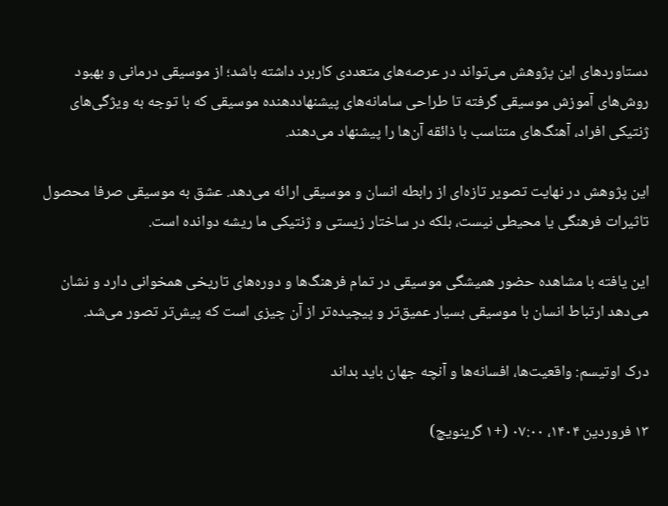دستاوردهای این پژوهش می‌تواند در عرصه‌های متعددی کاربرد داشته باشد؛ از موسیقی درمانی و بهبود روش‌های آموزش موسیقی گرفته تا طراحی سامانه‌های پیشنهاددهنده موسیقی که با توجه به ویژگی‌های ژنتیکی افراد، آهنگ‌های متناسب با ذائقه آن‌ها را پیشنهاد می‌دهند.

این پژوهش در نهایت تصویر تازه‌ای از رابطه انسان و موسیقی ارائه می‌دهد. عشق به موسیقی صرفا محصول تاثیرات فرهنگی یا محیطی نیست، بلکه در ساختار زیستی و ژنتیکی ما ریشه دوانده است.

این یافته با مشاهده حضور همیشگی موسیقی در تمام فرهنگ‌ها و دوره‌های تاریخی همخوانی دارد و نشان می‌دهد ارتباط انسان با موسیقی بسیار عمیق‌تر و پیچیده‌تر از آن چیزی است که پیش‌تر تصور می‌شد.

درک اوتیسم: واقعیت‌ها، افسانه‌ها و آنچه جهان باید بداند

۱۳ فروردین ۱۴۰۴، ۰۷:۰۰ (+۱ گرینویچ)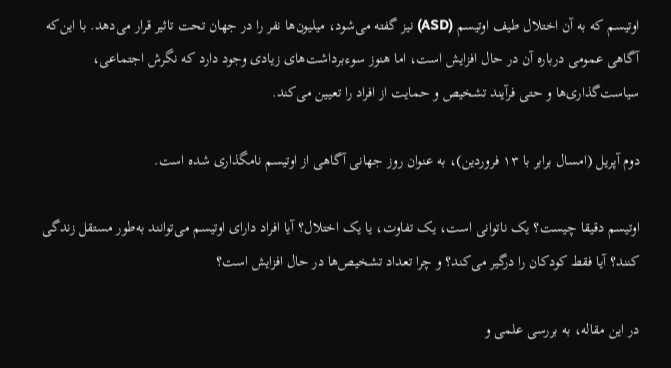اوتیسم که به آن اختلال طیف اوتیسم (ASD) نیز گفته می‌شود، میلیون‌ها نفر را در جهان تحت تاثیر قرار می‌دهد. با این‌که آگاهی عمومی درباره آن در حال افزایش است، اما هنوز سوءبرداشت‌های زیادی وجود دارد که نگرش اجتماعی، سیاست‌گذاری‌ها و حتی فرآیند تشخیص و حمایت از افراد را تعیین می‌کند.

دوم آپریل (امسال برابر با ۱۳ فروردین)، به عنوان روز جهانی آگاهی از اوتیسم نامگذاری شده است.

اوتیسم دقیقا چیست؟ یک ناتوانی است، یک تفاوت، یا یک اختلال؟ آیا افراد دارای اوتیسم می‌توانند به‌طور مستقل زندگی کنند؟ آیا فقط کودکان را درگیر می‌کند؟ و چرا تعداد تشخیص‌ها در حال افزایش است؟

در این مقاله، به بررسی علمی و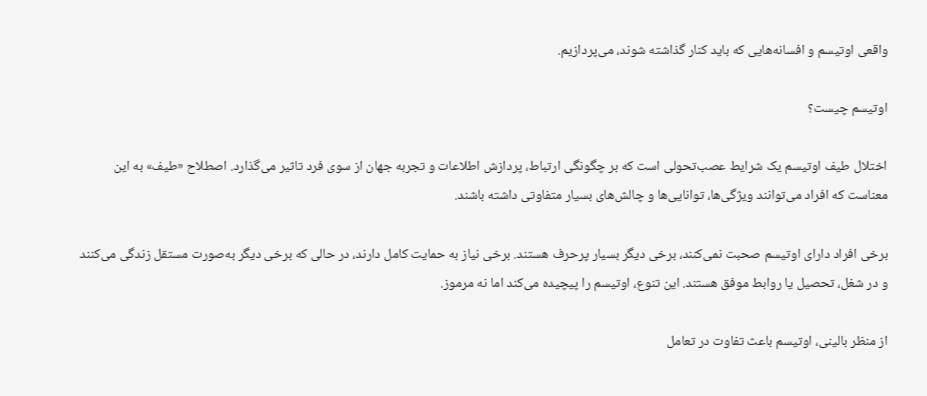واقعی اوتیسم و افسانه‌هایی که باید کنار گذاشته شوند، می‌پردازیم.

اوتیسم چیست؟

اختلال طیف اوتیسم یک شرایط عصب‌تحولی است که بر چگونگی ارتباط، پردازش اطلاعات و تجربه‌ جهان از سوی فرد تاثیر می‌گذارد. اصطلاح «طیف» به این معناست که افراد می‌توانند ویژگی‌ها، توانایی‌ها و چالش‌های بسیار متفاوتی داشته باشند.

برخی افراد دارای اوتیسم صحبت نمی‌کنند، برخی دیگر بسیار پرحرف هستند. برخی نیاز به حمایت کامل دارند، در حالی که برخی دیگر به‌صورت مستقل زندگی می‌کنند و در شغل، تحصیل یا روابط موفق هستند. این تنوع، اوتیسم را پیچیده می‌کند اما نه مرموز.

از منظر بالینی، اوتیسم باعث تفاوت در تعامل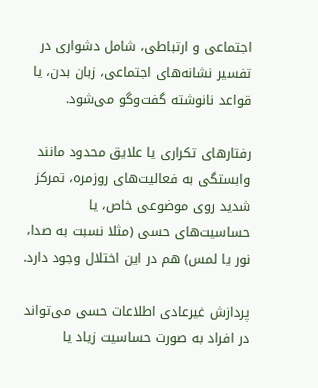اجتماعی و ارتباطی، شامل دشواری در تفسیر نشانه‌های اجتماعی، زبان بدن، یا قواعد نانوشته گفت‌وگو می‌شود.

رفتارهای تکراری یا علایق محدود مانند وابستگی به فعالیت‌های روزمره، تمرکز شدید روی موضوعی خاص، یا حساسیت‌های حسی (مثلا نسبت به صدا، نور یا لمس) هم در این اختلال وجود دارد.

پردازش غیرعادی اطلاعات حسی می‌تواند در افراد به صورت حساسیت زیاد یا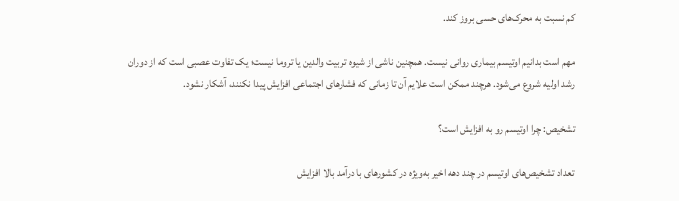کم نسبت به محرک‌های حسی بروز کند.

مهم است بدانیم اوتیسم بیماری روانی نیست. همچنین ناشی از شیوه‌ تربیت والدین یا تروما نیست؛ یک تفاوت عصبی است که از دوران رشد اولیه شروع می‌شود. هرچند ممکن است علایم آن تا زمانی که فشارهای اجتماعی افزایش پیدا نکنند، آشکار نشود.

تشخیص: چرا اوتیسم رو به افزایش است؟

تعداد تشخیص‌های اوتیسم در چند دهه‌ اخیر به‌ویژه در کشورهای با درآمد بالا افزایش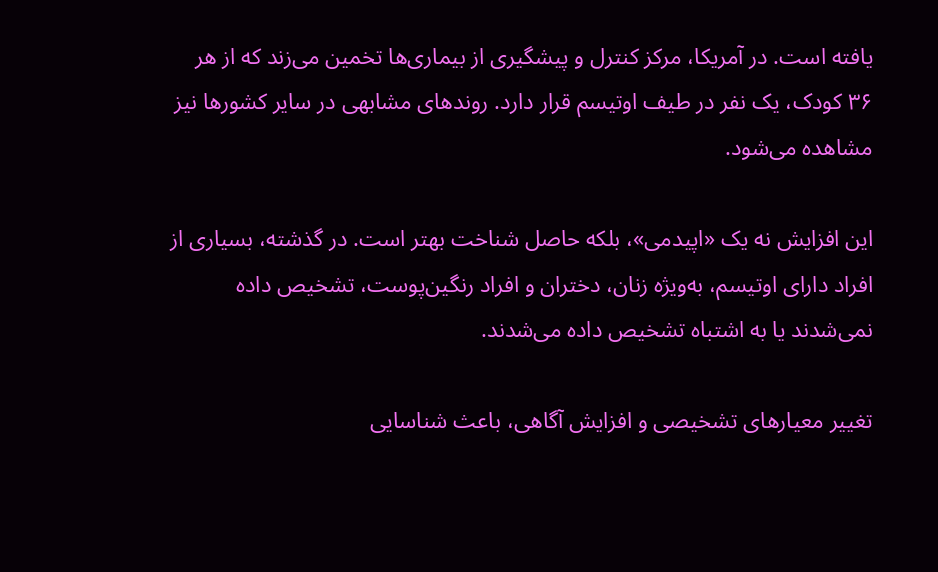یافته است. در آمریکا، مرکز کنترل و پیشگیری از بیماری‌ها تخمین می‌زند که از هر ۳۶ کودک، یک نفر در طیف اوتیسم قرار دارد. روندهای مشابهی در سایر کشورها نیز مشاهده می‌شود.

این افزایش نه یک «اپیدمی»، بلکه حاصل شناخت بهتر است. در گذشته، بسیاری از افراد دارای اوتیسم، به‌ویژه زنان، دختران و افراد رنگین‌پوست، تشخیص داده نمی‌شدند یا به‌ اشتباه تشخیص داده می‌شدند.

تغییر معیارهای تشخیصی و افزایش آگاهی، باعث شناسایی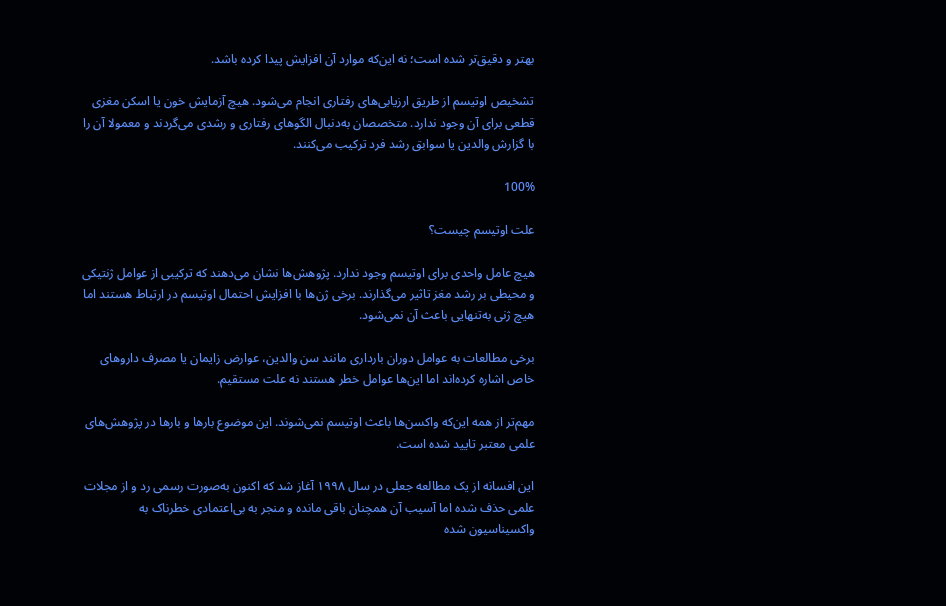بهتر و دقیق‌تر شده است؛ نه این‌که موارد آن افزایش پیدا کرده باشد.

تشخیص اوتیسم از طریق ارزیابی‌های رفتاری انجام می‌شود. هیچ آزمایش خون یا اسکن مغزی قطعی برای آن وجود ندارد. متخصصان به‌دنبال الگوهای رفتاری و رشدی می‌گردند و معمولا آن را با گزارش والدین یا سوابق رشد فرد ترکیب می‌کنند.

100%

علت اوتیسم چیست؟

هیچ عامل واحدی برای اوتیسم وجود ندارد. پژوهش‌ها نشان می‌دهند که ترکیبی از عوامل ژنتیکی و محیطی بر رشد مغز تاثیر می‌گذارند. برخی ژن‌ها با افزایش احتمال اوتیسم در ارتباط هستند اما هیچ ژنی به‌تنهایی باعث آن نمی‌شود.

برخی مطالعات به عوامل دوران بارداری مانند سن والدین، عوارض زایمان یا مصرف داروهای خاص اشاره کرده‌اند اما این‌ها عوامل خطر هستند نه علت مستقیم.

مهم‌تر از همه این‌که واکسن‌ها باعث اوتیسم نمی‌شوند. این موضوع بارها و بارها در پژوهش‌های علمی معتبر تایید شده است.

این افسانه از یک مطالعه جعلی در سال ۱۹۹۸ آغاز شد که اکنون به‌صورت رسمی رد و از مجلات علمی حذف شده اما آسیب آن همچنان باقی مانده و منجر به بی‌اعتمادی خطرناک به واکسیناسیون شده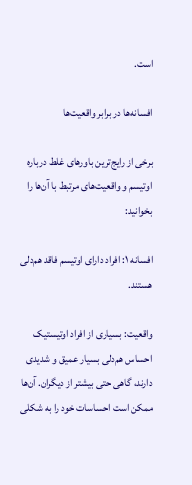است.

افسانه‌ها در برابر واقعیت‌ها

برخی از رایج‌ترین باورهای غلط درباره اوتیسم و واقعیت‌های مرتبط با آن‌ها را بخوانید:

افسانه ۱: افراد دارای اوتیسم فاقد هم‌دلی هستند.

واقعیت: بسیاری از افراد اوتیستیک احساس هم‌دلی بسیار عمیق و شدیدی دارند، گاهی حتی بیشتر از دیگران. آن‌ها ممکن است احساسات خود را به شکلی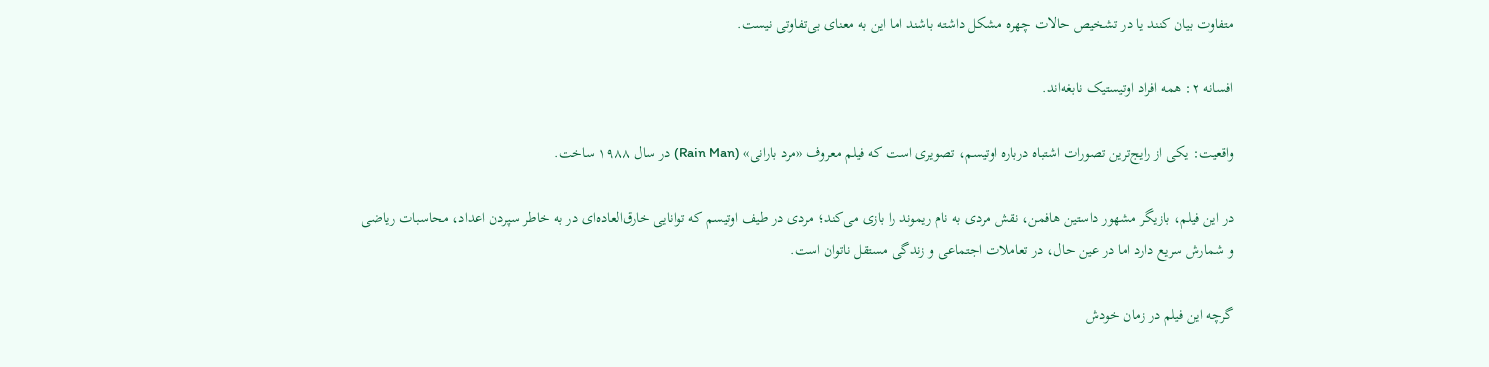متفاوت بیان کنند یا در تشخیص حالات چهره مشکل داشته باشند اما این به معنای بی‌تفاوتی نیست.

افسانه ۲: همه افراد اوتیستیک نابغه‌اند.

واقعیت: یکی از رایج‌ترین تصورات اشتباه درباره‌ اوتیسم، تصویری است که فیلم معروف «مرد بارانی» (Rain Man) در سال ۱۹۸۸ ساخت.

در این فیلم، بازیگر مشهور داستین هافمن، نقش مردی به نام ریموند را بازی می‌کند؛ مردی در طیف اوتیسم که توانایی خارق‌العاده‌ای در به‌ خاطر سپردن اعداد، محاسبات ریاضی و شمارش سریع دارد اما در عین حال، در تعاملات اجتماعی و زندگی مستقل ناتوان است.

گرچه این فیلم در زمان خودش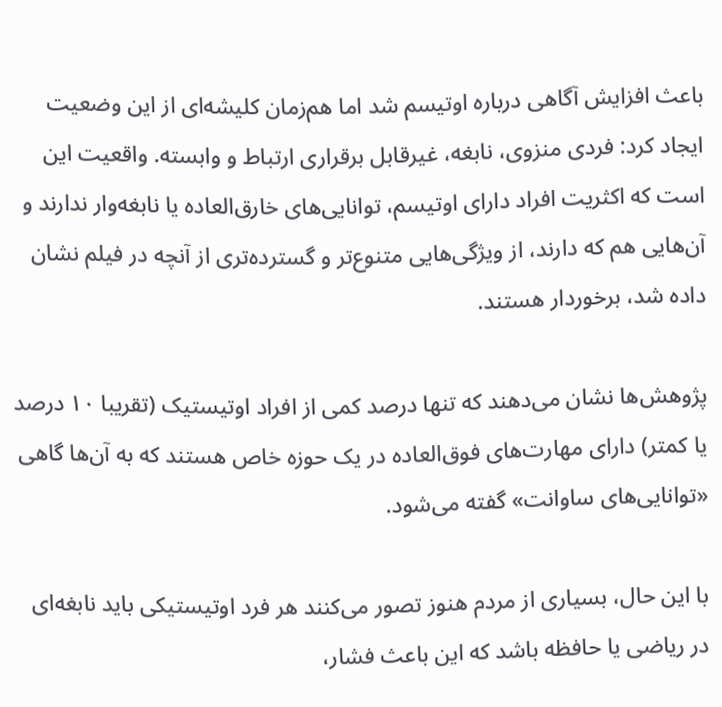باعث افزایش آگاهی درباره‌ اوتیسم شد اما هم‌زمان کلیشه‌‌ای از این وضعیت ایجاد کرد: فردی منزوی، نابغه، غیرقابل برقراری ارتباط و وابسته. واقعیت این است که اکثریت افراد دارای اوتیسم، توانایی‌های خارق‌العاده یا نابغه‌وار ندارند و آن‌هایی هم که دارند، از ویژگی‌هایی متنوع‌‌تر و گسترده‌تری از آنچه در فیلم نشان داده شد، برخوردار هستند.

پژوهش‌ها نشان می‌دهند که تنها درصد کمی از افراد اوتیستیک (تقریبا ۱۰ درصد یا کمتر) دارای مهارت‌های فوق‌العاده در یک حوزه خاص هستند که به آن‌ها گاهی «توانایی‌های ساوانت» گفته می‌شود.

با این حال، بسیاری از مردم هنوز تصور می‌کنند هر فرد اوتیستیکی باید نابغه‌ای در ریاضی یا حافظه باشد که این باعث فشار،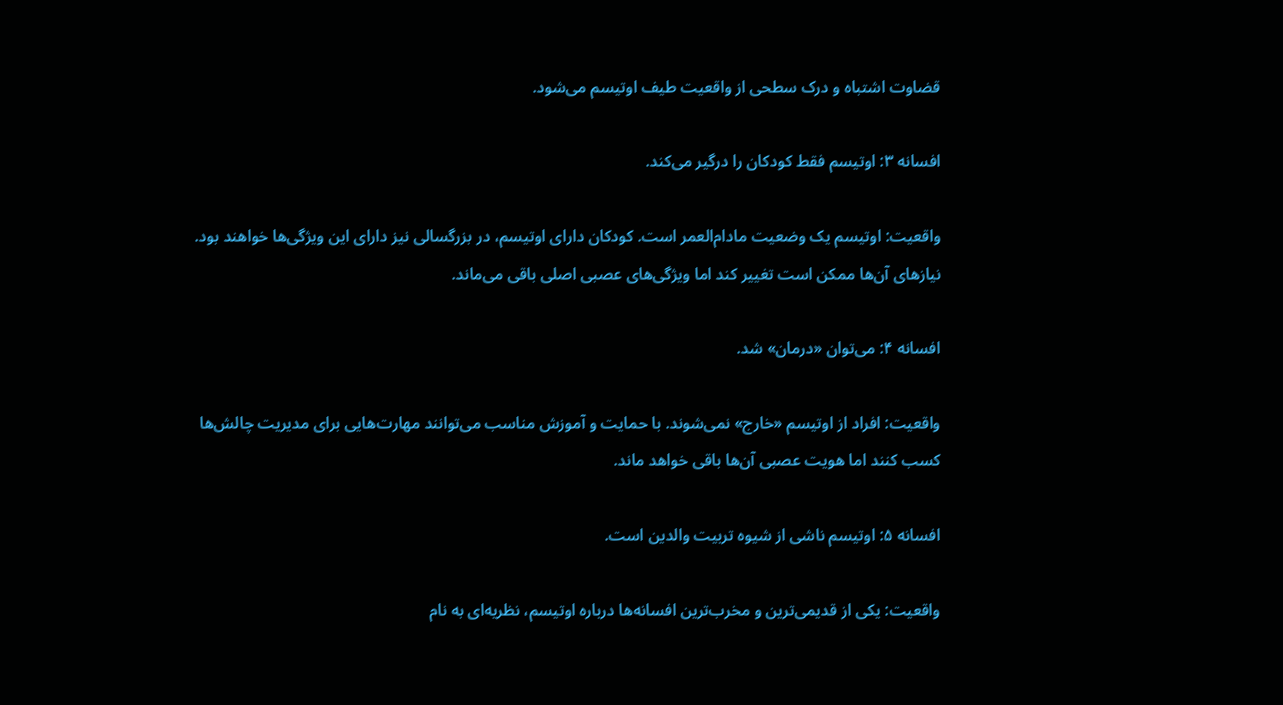قضاوت اشتباه و درک سطحی از واقعیت طیف اوتیسم می‌شود.

افسانه ۳: اوتیسم فقط کودکان را درگیر می‌کند.

واقعیت: اوتیسم یک وضعیت مادام‌العمر است. کودکان دارای اوتیسم، در بزرگسالی نیز دارای این ویژگی‌ها خواهند بود. نیازهای آن‌ها ممکن است تغییر کند اما ویژگی‌های عصبی اصلی باقی می‌ماند.

افسانه ۴: می‌توان «درمان» شد.

واقعیت: افراد از اوتیسم «خارج» نمی‌شوند. با حمایت و آموزش مناسب می‌توانند مهارت‌هایی برای مدیریت چالش‌ها کسب کنند اما هویت عصبی آن‌ها باقی خواهد ماند.

افسانه ۵: اوتیسم ناشی از شیوه تربیت والدین است.

واقعیت: یکی از قدیمی‌ترین و مخرب‌ترین افسانه‌ها درباره‌ اوتیسم، نظریه‌ای به نام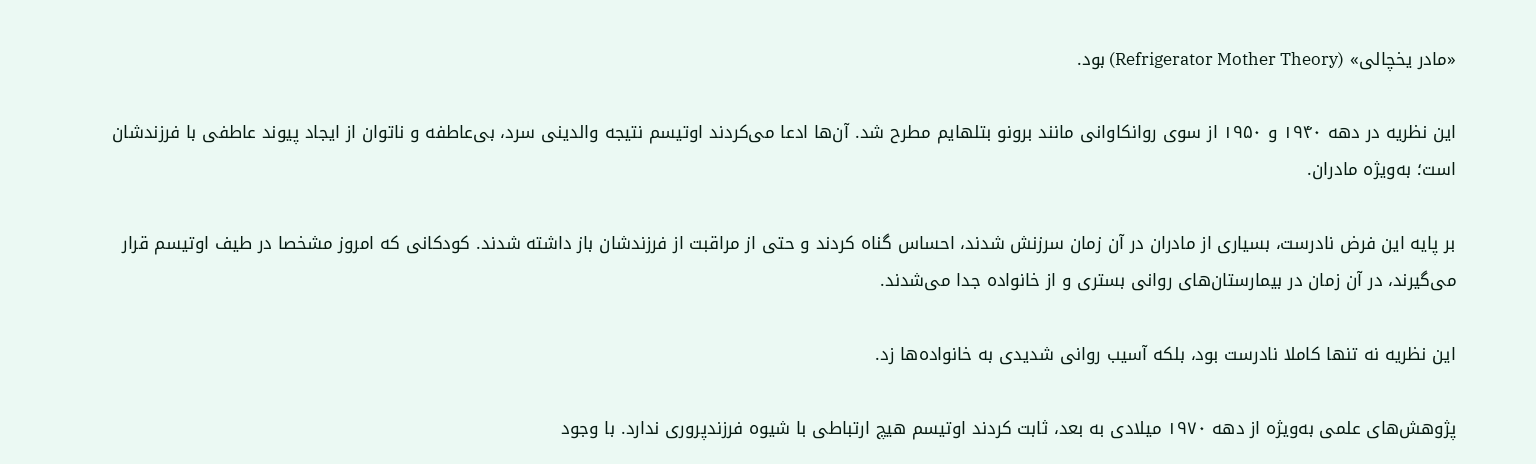«مادر یخچالی» (Refrigerator Mother Theory) بود.

این نظریه در دهه‌ ۱۹۴۰ و ۱۹۵۰ از سوی روانکاوانی مانند برونو بتلهایم مطرح شد. آن‌ها ادعا می‌کردند اوتیسم نتیجه‌ والدینی سرد، بی‌عاطفه و ناتوان از ایجاد پیوند عاطفی با فرزندشان است؛ به‌ویژه مادران.

بر پایه‌ این فرض نادرست، بسیاری از مادران در آن زمان سرزنش شدند، احساس گناه کردند و حتی از مراقبت از فرزندشان باز داشته شدند. کودکانی که امروز مشخصا در طیف اوتیسم قرار می‌گیرند، در آن زمان در بیمارستان‌های روانی بستری و از خانواده جدا می‌شدند.

این نظریه نه‌ تنها کاملا نادرست بود، بلکه آسیب روانی شدیدی به خانواده‌ها زد.

پژوهش‌های علمی به‌ویژه از دهه ۱۹۷۰ میلادی به بعد، ثابت کردند اوتیسم هیچ ارتباطی با شیوه‌ فرزندپروری ندارد. با وجود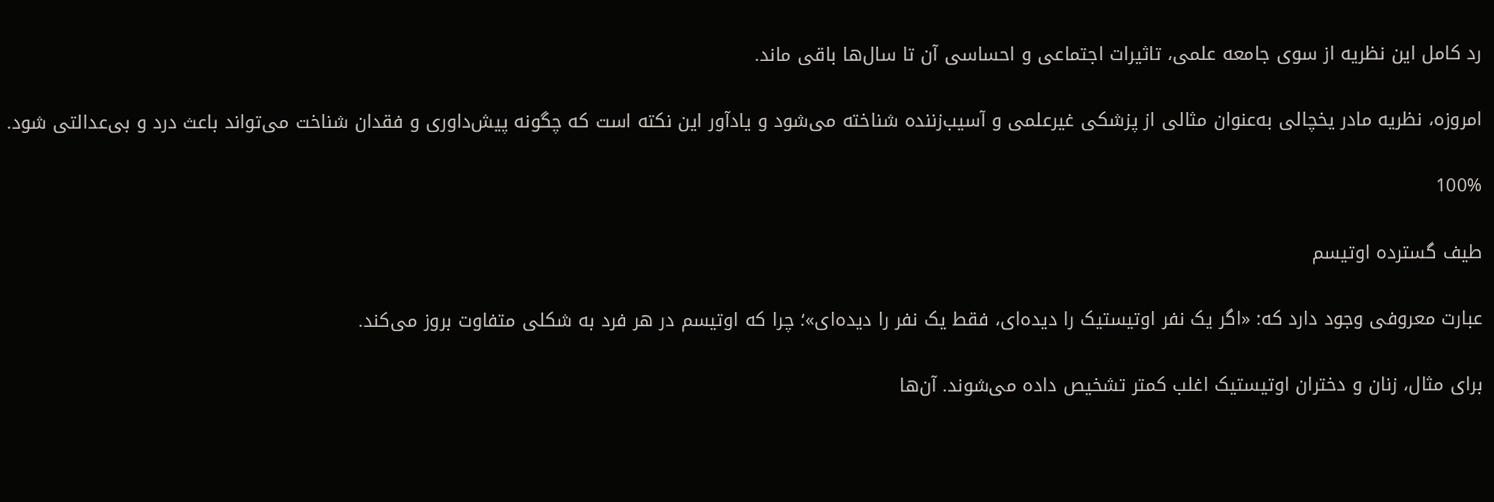رد کامل این نظریه از سوی جامعه علمی، تاثیرات اجتماعی و احساسی آن تا سال‌ها باقی ماند.

امروزه، نظریه‌ مادر یخچالی به‌عنوان مثالی از پزشکی غیرعلمی و آسیب‌زننده شناخته می‌شود و یادآور این نکته است که چگونه پیش‌داوری و فقدان شناخت می‌تواند باعث درد و بی‌عدالتی شود.

100%

طیف گسترده‌ اوتیسم

عبارت معروفی وجود دارد که: «اگر یک نفر اوتیستیک را دیده‌ای، فقط یک نفر را دیده‌ای»؛ چرا که اوتیسم در هر فرد به شکلی متفاوت بروز می‌کند.

برای مثال، زنان و دختران اوتیستیک اغلب کمتر تشخیص داده می‌شوند. آن‌ها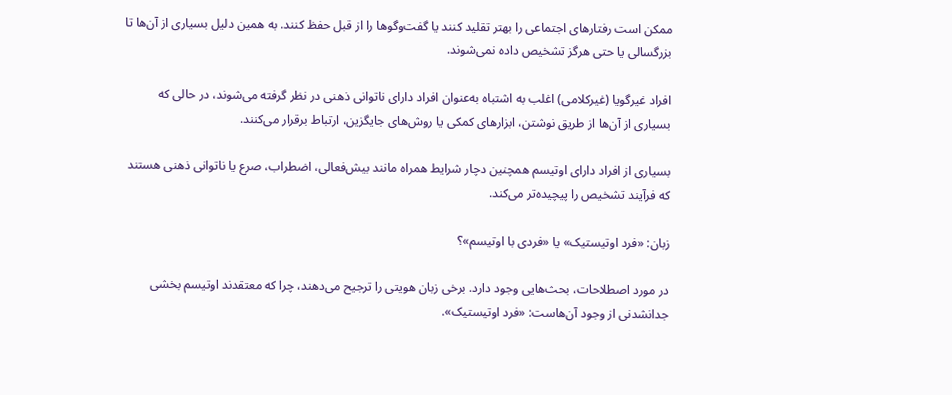ممکن است رفتارهای اجتماعی را بهتر تقلید کنند یا گفت‌وگوها را از قبل حفظ کنند. به همین دلیل بسیاری از آن‌ها تا بزرگسالی یا حتی هرگز تشخیص داده نمی‌شوند.

افراد غیرگویا (غیرکلامی) اغلب به اشتباه به‌عنوان افراد دارای ناتوانی ذهنی در نظر گرفته می‌شوند، در حالی که بسیاری از آن‌ها از طریق نوشتن، ابزارهای کمکی یا روش‌های جایگزین، ارتباط برقرار می‌کنند.

بسیاری از افراد دارای اوتیسم همچنین دچار شرایط همراه مانند بیش‌فعالی، اضطراب، صرع یا ناتوانی ذهنی هستند که فرآیند تشخیص را پیچیده‌تر می‌کند.

زبان: «فرد اوتیستیک» یا «فردی با اوتیسم»؟

در مورد اصطلاحات، بحث‌هایی وجود دارد. برخی زبان هویتی را ترجیح می‌دهند، چرا که معتقدند اوتیسم بخشی جدانشدنی از وجود آن‌هاست: «فرد اوتیستیک».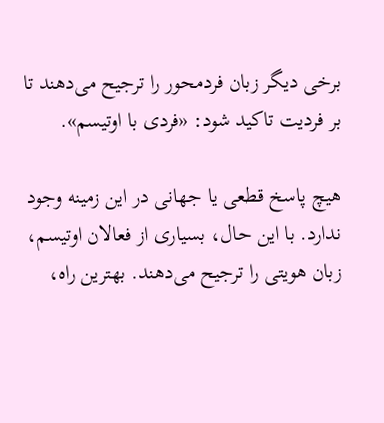برخی دیگر زبان فردمحور را ترجیح می‌دهند تا بر فردیت تاکید شود: «فردی با اوتیسم».

هیچ پاسخ قطعی یا جهانی در این زمینه وجود ندارد. با این حال، بسیاری از فعالان اوتیسم، زبان هویتی را ترجیح می‌دهند. بهترین راه،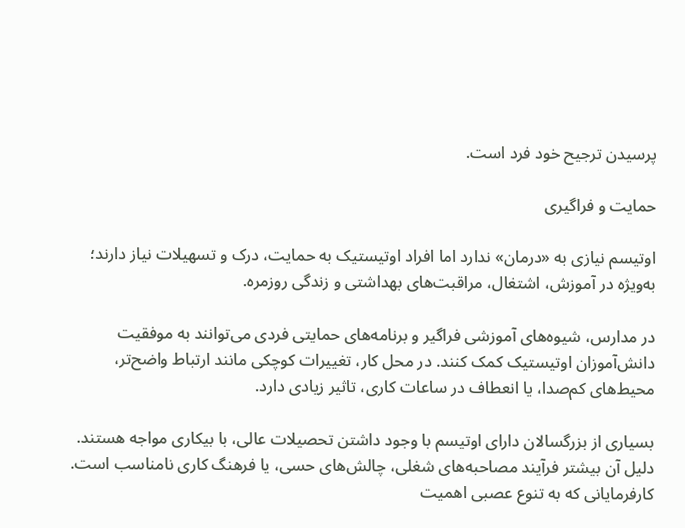پرسیدن ترجیح خود فرد است.

حمایت و فراگیری

اوتیسم نیازی به «درمان» ندارد اما افراد اوتیستیک به حمایت، درک و تسهیلات نیاز دارند؛ به‌ویژه در آموزش، اشتغال، مراقبت‌های بهداشتی و زندگی روزمره.

در مدارس، شیوه‌های آموزشی فراگیر و برنامه‌های حمایتی فردی می‌توانند به موفقیت دانش‌آموزان اوتیستیک کمک کنند. در محل کار، تغییرات کوچکی مانند ارتباط واضح‌تر، محیط‌های کم‌صدا، یا انعطاف در ساعات کاری، تاثیر زیادی دارد.

بسیاری از بزرگسالان دارای اوتیسم با وجود داشتن تحصیلات عالی، با بیکاری مواجه‌ هستند. دلیل آن بیشتر فرآیند مصاحبه‌های شغلی، چالش‌های حسی، یا فرهنگ کاری نامناسب است. کارفرمایانی که به تنوع عصبی اهمیت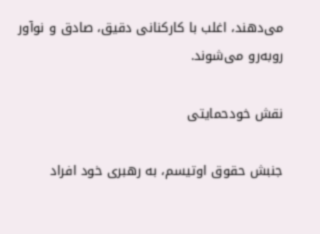می‌دهند، اغلب با کارکنانی دقیق، صادق و نوآور روبه‌رو می‌شوند.

نقش خودحمایتی

جنبش حقوق اوتیسم، به رهبری خود افراد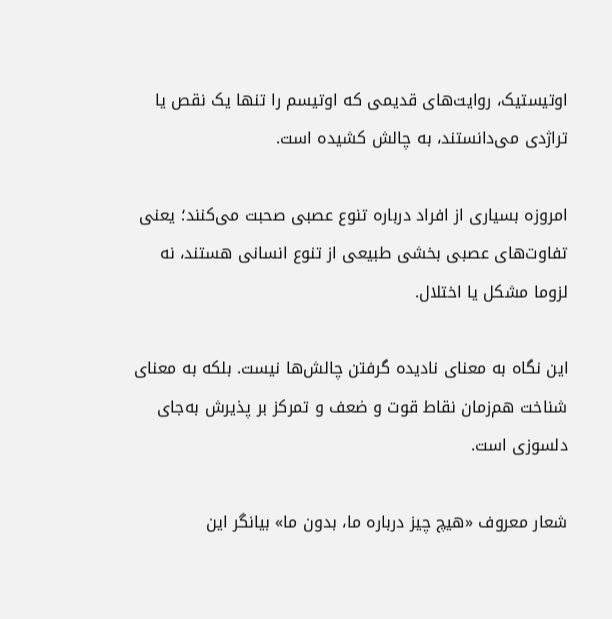اوتیستیک، روایت‌های قدیمی که اوتیسم را تنها یک نقص یا تراژدی می‌دانستند، به چالش کشیده است.

امروزه بسیاری از افراد درباره‌ تنوع عصبی صحبت می‌کنند؛ یعنی تفاوت‌های عصبی بخشی طبیعی از تنوع انسانی هستند، نه لزوما مشکل یا اختلال.

این نگاه به معنای نادیده‌ گرفتن چالش‌ها نیست. بلکه به معنای شناخت هم‌زمان نقاط قوت و ضعف و تمرکز بر پذیرش به‌جای دلسوزی است.

شعار معروف «هیچ چیز درباره‌ ما، بدون ما» بیانگر این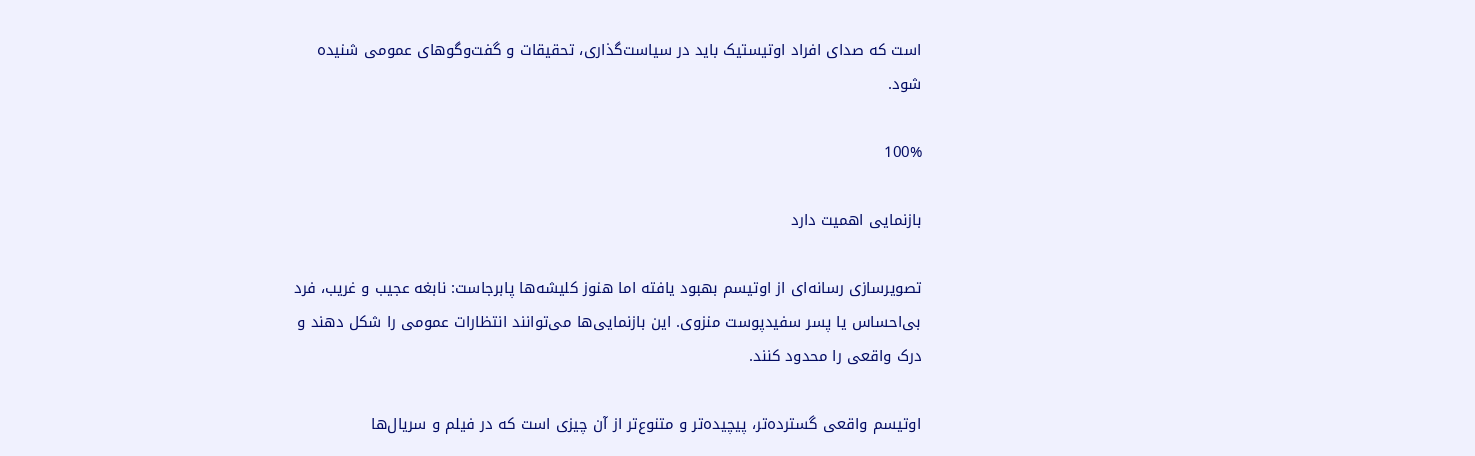است که صدای افراد اوتیستیک باید در سیاست‌گذاری، تحقیقات و گفت‌وگوهای عمومی شنیده شود.

100%

بازنمایی اهمیت دارد

تصویرسازی رسانه‌ای از اوتیسم بهبود یافته اما هنوز کلیشه‌ها پابرجاست: نابغه‌ عجیب‌ و غریب، فرد بی‌احساس یا پسر سفیدپوست منزوی. این بازنمایی‌ها می‌توانند انتظارات عمومی را شکل دهند و درک واقعی را محدود کنند.

اوتیسم واقعی گسترده‌تر، پیچیده‌تر و متنوع‌تر از آن چیزی است که در فیلم و سریال‌ها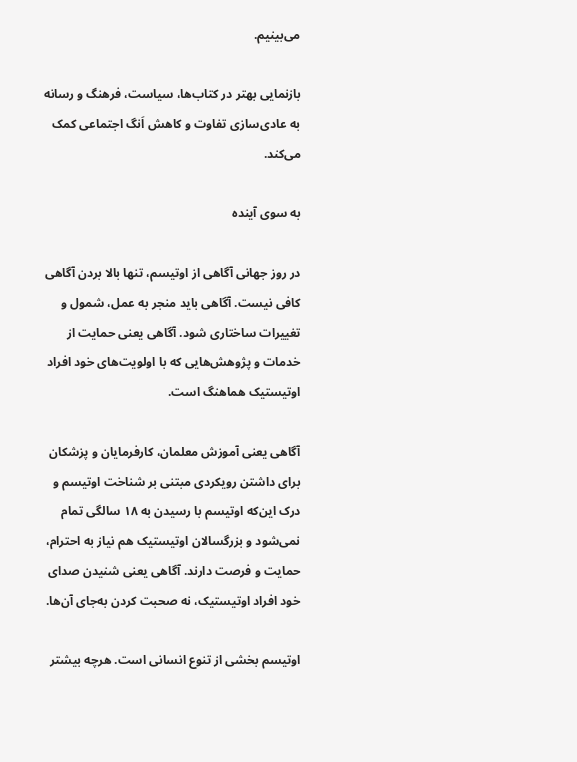می‌بینیم.

بازنمایی بهتر در کتاب‌ها، سیاست، فرهنگ و رسانه به عادی‌سازی تفاوت و کاهش اَنگ اجتماعی کمک می‌کند.

به سوی آینده

در روز جهانی آگاهی از اوتیسم، تنها بالا بردن آگاهی کافی نیست. آگاهی باید منجر به عمل، شمول و تغییرات ساختاری شود. آگاهی یعنی حمایت از خدمات و پژوهش‌هایی که با اولویت‌های خود افراد اوتیستیک هماهنگ است.

آگاهی یعنی آموزش معلمان، کارفرمایان و پزشکان برای داشتن رویکردی مبتنی بر شناخت اوتیسم و درک این‌که اوتیسم با رسیدن به ۱۸ سالگی تمام نمی‌شود و بزرگسالان اوتیستیک هم نیاز به احترام، حمایت و فرصت دارند. آگاهی یعنی شنیدن صدای خود افراد اوتیستیک، نه صحبت‌ کردن به‌جای آن‌ها.

اوتیسم بخشی از تنوع انسانی است. هرچه بیشتر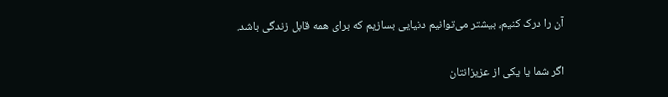آن را درک کنیم، بیشتر می‌توانیم دنیایی بسازیم که برای همه قابل زندگی باشد.

اگر شما یا یکی از عزیزانتان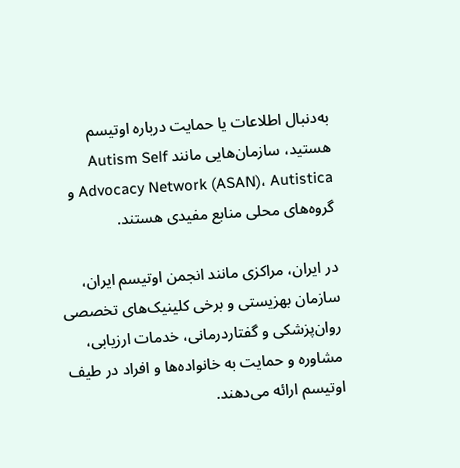به‌دنبال اطلاعات یا حمایت درباره اوتیسم هستید، سازمان‌هایی مانند Autism Self Advocacy Network (ASAN)، Autistica و گروه‌های محلی منابع مفیدی هستند.

در ایران، مراکزی مانند انجمن اوتیسم ایران، سازمان بهزیستی و برخی کلینیک‌های تخصصی روان‌پزشکی و گفتاردرمانی، خدمات ارزیابی، مشاوره و حمایت به خانواده‌ها و افراد در طیف اوتیسم ارائه می‌دهند.